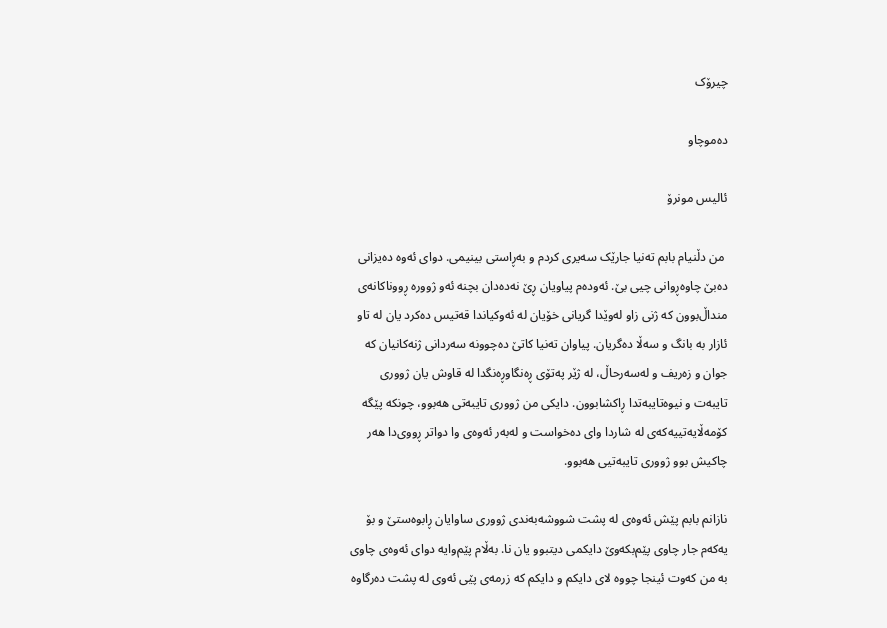چیرۆک

دەموچاو

ئالیس مونرۆ

 من دڵنیام بابم تەنیا جارێک سەیری کردم و بەڕاستی بینیمی. دوای ئەوە دەیزانی دەبێ چاوەڕوانی چیی بێ. ئەودەم پیاویان ڕێ نەدەدان بچنە ئەو ژوورە ڕووناکانەی منداڵ‌بوون کە ژنی زاو لەوێدا گریانی خۆیان لە ئەوکیاندا قەتیس دەکرد یان لە تاو ئازار بە بانگ و سەڵا دەگریان. پیاوان تەنیا کاتێ دەچوونە سەردانی ژنەکانیان کە جوان و زەریف و لەسەرحاڵ، لە ژێر پەتۆی ڕەنگاوڕەنگدا لە قاوش یان ژووری تایبەت و نیوەتایبەتدا ڕاکشابوون. دایکی من ژووری تایبەتی هەبوو، چونکە پێگە کۆمەڵایەتییەکەی لە شاردا وای دەخواست و لەبەر ئەوەی وا دواتر ڕووی‌دا هەر چاکیش بوو ژووری تایبەتیی هەبوو.

نازانم بابم پێش ئەوەی لە پشت شووشەبەندی ژووری ساوایان ڕابوەستێ و بۆ یەکەم جار چاوی پێم‌بکەوێ دایکمی دیتبوو یان نا. بەڵام پێم‌وایە دوای ئەوەی چاوی بە من کەوت ئینجا چووە لای دایکم و دایکم کە زرمەی پێی ئەوی لە پشت دەرگاوە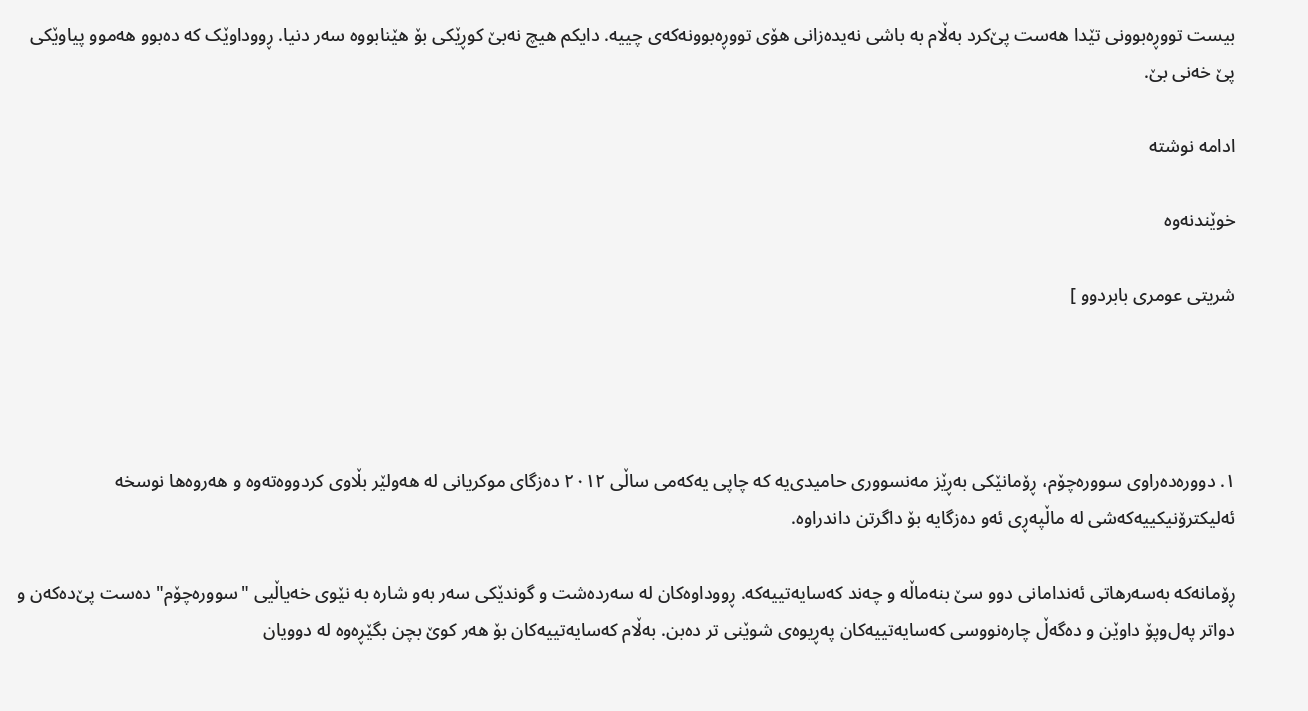بیست تووڕەبوونی تێدا هەست پێ‌کرد بەڵام بە باشی نەیدەزانی هۆی تووڕەبوونەکەی چییە. دایکم هیچ نەبێ کوڕێکی بۆ هێنابووە سەر دنیا. ڕووداوێک کە دەبوو هەموو پیاوێکی پێ خەنی بێ.

ادامه نوشته

خوێندنەوە

شریتی عومری بابردوو ]




١. دوورەدەراوی سوورەچۆم، ڕۆمانێکی بەڕێز مەنسووری حامیدی‌یە کە چاپی یەکەمی ساڵی ٢٠١٢ دەزگای موکریانی لە هەولێر بڵاوی کردووەتەوە و هەروەها نوسخە ئەلیکترۆنیکییەکەشی لە ماڵپەڕی ئەو دەزگایە بۆ داگرتن داندراوە.

ڕۆمانەکە بەسەرهاتی ئەندامانی دوو سێ بنەماڵە و چەند کەسایەتییەکە. ڕووداوەکان لە سەردەشت و گوندێکی سەر بەو شارە بە نێوی خەیاڵیی "سوورەچۆم" دەست پێ‌دەکەن و دواتر پەل‌وپۆ داوێن و دەگەڵ چارەنووسی کەسایەتییەکان پەڕیوەی شوێنی تر دەبن. بەڵام کەسایەتییەکان بۆ هەر کوێ بچن بگێڕەوە لە دوویان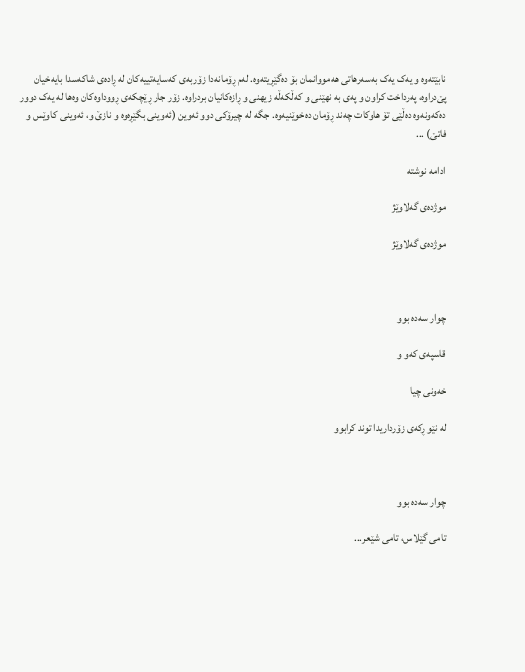نابێتەوە و یەک یەک بەسەرهاتی هەمووانمان بۆ دەگێڕیتەوە. لەم ڕۆمانەدا زۆربەی کەسایەتییەکان لە ڕادەی شاکەسدا بایەخیان پێ‌دراوە، پەرداخت کراون و پەی بە نهێنی و کەڵکەڵە زیهنی و ڕازەکانیان بردراوە. زۆر جار ڕێچکەی ڕووداوەکان وەها لە یەک دوور دەکەونەوە دەڵێی تۆ هاوکات چەند ڕۆمان دەخوێنیەوە. جگە لە چیرۆکی دوو ئەوین (ئەوینی بگێڕەوە و نازێ و، ئەوینی کاوێس و فاتێ) ...

ادامه نوشته

موژدەی گەلاوێژ

موژدەی گەلاوێژ



چوار سەدە بوو

قاسپەی کەو و

خەونی چیا

لە نێو ڕکەی زۆرداریدا توند کرابوو



چوار سەدە بوو

تامی گێلاس، تامی شێعر...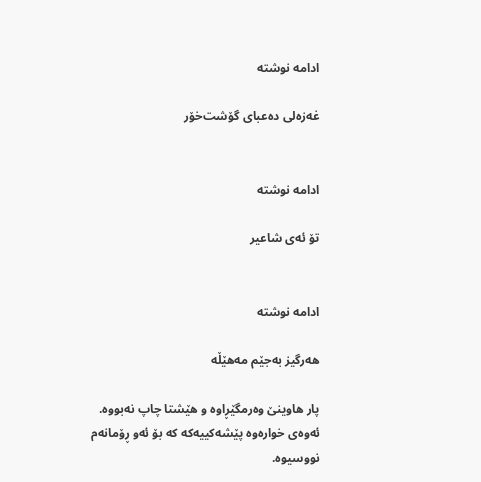ادامه نوشته

غەزەلی دەعبای گۆشت‌‌خۆر


ادامه نوشته

تۆ ئەی شاعیر


ادامه نوشته

هەرگیز بەجێم مەهێڵە

پار هاوینێ وەرمگێڕاوە و هێشتا چاپ نەبووە. ئەوەی خوارەوە پێشەکییەکە کە بۆ ئەو ڕۆمانەم نووسیوە.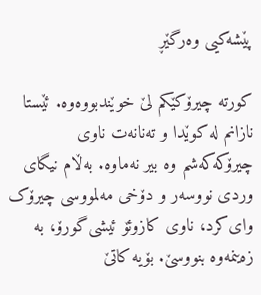پێشەکیی وەرگێڕ

کورتە چیرۆکێکم لێ خوێندبووەوە. ئێستا نازانم لە کوێدا و تەنانەت ناوی چیرۆکەکەشم وە بیر نەماوە. بەڵام نیگای وردی نووسەر و دۆخی مەلمووسی چیرۆک وای‌کرد، ناوی کازوئۆ ئیشی‌گورۆ، بە زەینمەوە بنووسێ. بۆیە کاتێ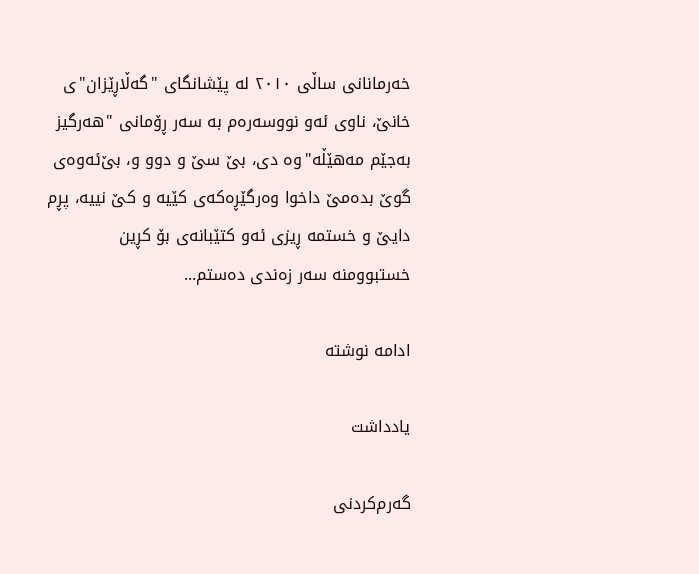خەرمانانی ساڵی ٢٠١٠ لە پێشانگای "گەڵاڕێزان"ی خانێ، ناوی ئەو نووسەرەم بە سەر ڕۆمانی "هەرگیز بەجێم ‌مەهێڵە"وە دی، بێ سێ و دوو و، بێ‌ئەوەی گوێ بدەمێ داخوا وەرگێڕەکەی کێیە و کێ نییە، پڕم دایێ و خستمە ڕیزی ئەو کتێبانەی بۆ کڕین خستبوومنە سەر زەندی دەستم...

ادامه نوشته

یادداشت

گەرم‌کردنی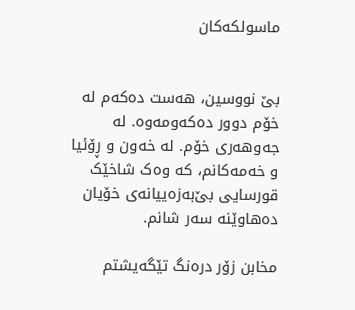ماسولکەکان


بێ نووسین، هەست دەکەم لە خۆم دوور دەکەومەوە. لە جەوهەری خۆم. لە خەون و ڕۆئیا و خەمەکانم، کە وەک شاخێک قورسایی بێ‌بەزەییانەی خۆیان دەهاوێنە سەر شانم.

مخابن زۆر درەنگ تێگەیشتم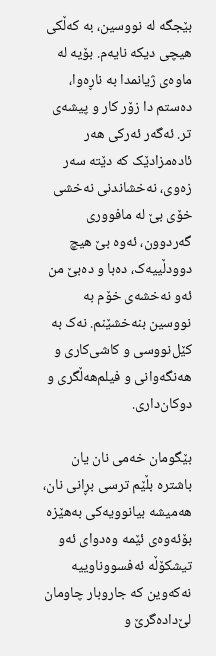بێجگە لە نووسین، بە کەڵکی هیچی دیکە نایەم. بۆیە لە ماوەی ژیانمدا بە ناڕەوا، دەستم دا زۆر کار و پیشەی تر. ئەگەر ئەرکی هەر ئادەمزادێک کە دێتە سەر زەوی، نەخشاندنی نەخشی خۆی بێ لە مافووری گەردوون، ئەوە بێ هیچ دوودڵییەک، دەبا و دەبێ من ئەو نەخشەی خۆم بە نووسین بنەخشێنم. نەک بە کێل‌نووسی و کاشی‌کاری و هەنگەوانی و فیلم‌هەڵگری و دوکان‌داری.

بێگومان خەمی نان یان باشترە بڵێم ترسی بڕانی نان، هەمیشە بیانوویەکی بەهێزە بۆئەوەی ئێمە وەدوای ئەو تیشکۆڵە ئەفسووناوییە نەکەوین کە جاروبار چاومان لێ‌دادەگرێ و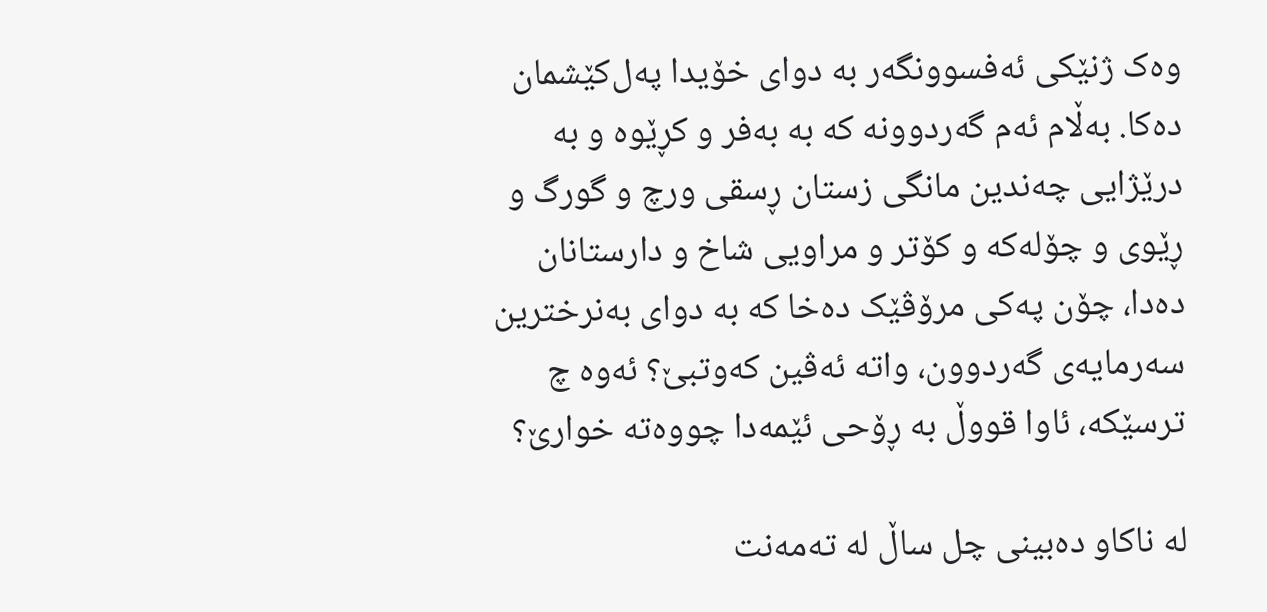وەک ژنێکی ئەفسوونگەر بە دوای خۆیدا پەل‌کێشمان دەکا. بەڵام ئەم گەردوونە کە بە بەفر و کڕێوە و بە درێژایی چەندین مانگی زستان ڕسقی ورچ و گورگ و ڕێوی و چۆلەکە و کۆتر و مراویی شاخ و دارستانان دەدا، چۆن پەکی مرۆڤێک دەخا کە بە دوای بەنرخترین سەرمایەی گەردوون، واتە ئەڤین کەوتبێ؟ ئەوە چ ترسێکە، ئاوا قووڵ بە ڕۆحی ئێمەدا چووەتە خوارێ؟

لە ناکاو دەبینی چل ساڵ لە تەمەنت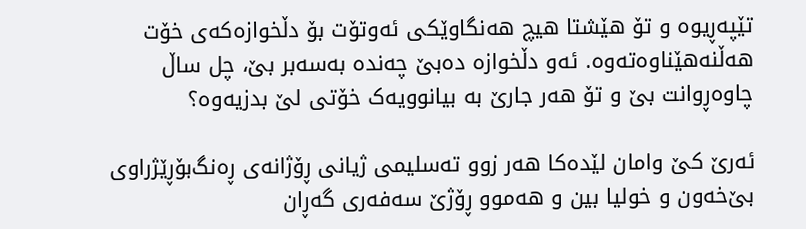تێپەڕیوە و تۆ هێشتا هیچ هەنگاوێکی ئەوتۆت بۆ دڵخوازەکەی خۆت هەڵنەهێناوەتەوە. ئەو دڵخوازە دەبێ چەندە بەسەبر بێ، چل ساڵ چاوەڕوانت بێ و تۆ هەر جارێ بە بیانوویەک خۆتی لێ بدزیەوە؟

ئەرێ کێ وامان لێدەکا هەر زوو تەسلیمی ژیانی ڕۆژانەی ڕەنگ‌بۆڕێژراوی بێ‌خەون و خولیا بین و هەموو ڕۆژێ سەفەری گەڕان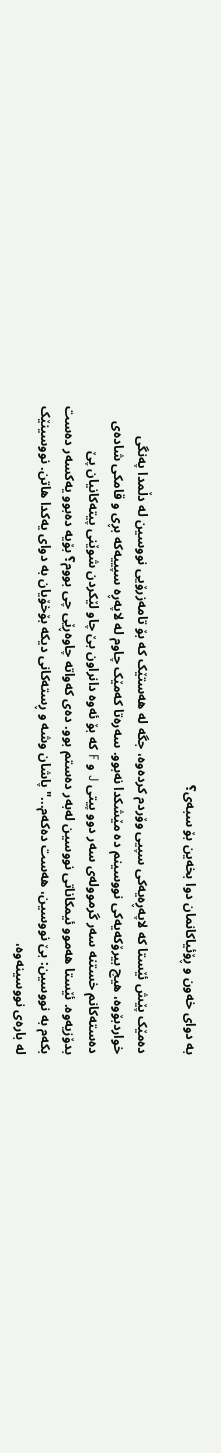بە دوای خەون و ڕۆئیاکانمان دوا بخەین بۆ سبەی؟

دەمێک پێش ئێستا کە لاپەڕەیەکی سپیی وۆردم کردەوە، جگە لە هەستێک کە بۆ تامەزرۆیی نووسین لە دڵمدا پەنگی خواردبۆوە، هیچ بیرۆکەیەکی نووسینم دە مێشکدا نەبوو. سەرەتا کەمێک چاوم لە لاپەڕە سپییەکە بڕی و قامکی شادەی دەستەکانم خستنە سەر گرموولەی سەر دوو پیتی J و F کە بۆ ئەوە دانراون بێ چاو لێکردن شوێنی پیتەکانیان پێ بدۆزیەوە. ئێستا هەموو ئیمکاناتی نووسین لەبەر دەستم بوو. دەی کەواتە چاوەڕێی چی بووم؟ بۆیە دەبوو یەکسەر دەست بکەم بە نووسین: بێ نووسین، هەست دەکەم..." پاشان وشە و ڕستەکانی دیکە بۆخۆیان بە دوای یەکدا هاتن. نووسینێک لە بارەی نووسینەوە،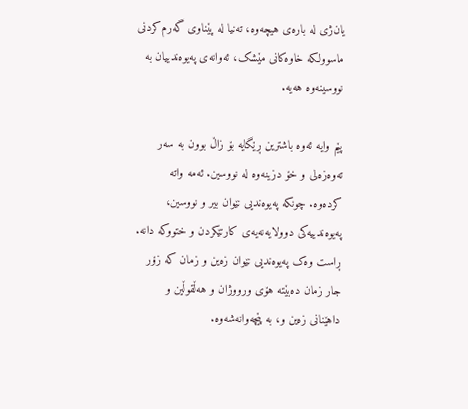یان‌ژی لە بارەی هیچەوە، تەنیا لە پێناوی گەرم‌کردنی ماسوولکە خاوەکانی مێشک، ئەوانەی پەیوەندییان بە نووسینەوە هەیە.

پێم وایە ئەوە باشترین ڕێگایە بۆ زاڵ بوون بە سەر تەوەزەلی و خۆ دزینەوە لە نووسین. ئەمە واتە کردەوە. چونکە پەیوەندیی نێوان بیر و نووسین، پەیوەندییەکی دوولایەنەیەی کارتێکردن و ختووکە دانە. ڕاست وەک پەیوەندیی نێوان زەین و زمان کە زۆر جار زمان دەبێتە هۆی ورووژان و هەڵقوڵین و داهێنانی زەین و، بە پێچەوانەشەوە.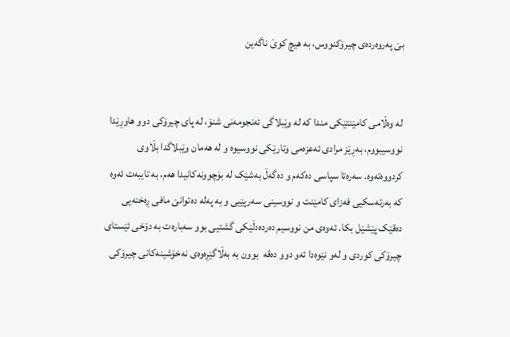بێ پەروەردەی چیرۆکنووس، بە هیچ کوێ ناگەین


لە وەڵامی کامێنتێکی مندا کە لە وێبلاگی ئەنجومەنی شنۆ، لە پای چیرۆکی دوو هاوڕێدا نووسیبووم، بەڕێز مرادی ئەعزەمی وتارێکی نووسیوە و لە هەمان وێبلاگدا بڵاوی کردووەتەوە. سەرەتا سپاسی دەکەم و دەگەڵ بەشێک لە بۆچوونەکانیدا هەم، بە تایبەت ئەوە کە بەرتەسکیی فەزای کامێنت و نووسینی سەرپێیی و بە پەلە دەتوانێ مافی ڕەخنەیی دەقێک پێشێل بکا. ئەوەی من نووسیم دەردەدڵێکی گشتیی بوو سەبارەت بە دۆخی ئێستای چیرۆکی کوردی و لەو نێوەدا ئەو دوو دەقە  بوون بە بەڵاگێڕەوەی نەخۆشینەکانی چیرۆکی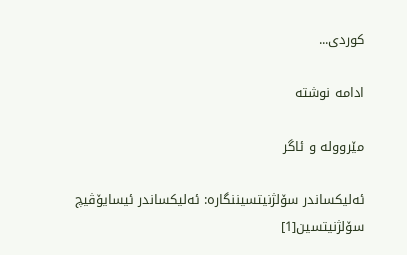کوردی...

ادامه نوشته

مێروولە و ئاگر

ئەلیکساندر سۆلژنیتسیننگاره: ئەلیکساندر ئیسایۆڤیچ سۆلژنیتسین[1]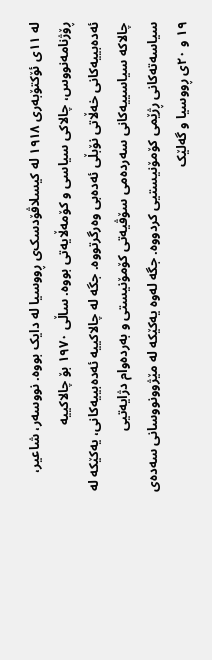لە ١١ی ئۆکتۆبەری ١٩١٨ لە کیسلاڤۆدسک‌ی ڕووسیا لە دایک بووە. نووسەر، شاعیر، ڕۆژنامەنووس، چالاکی سیاسی و کۆمەڵایەتی بووە. ساڵی ١٩٧٠ بۆ چالاکییە ئەدەبییەکانی خەڵاتی نۆبڵی ئەدەبی وەرگرتووە. جگە لە چالاکییە ئەدەبییەکانی، یەکێکە لە چالاکە سیاسییەکانی سەردەمی سۆڤیەتی کۆمۆنیستی و بەردەوام دژایەتیی سیاسەتەکانی ڕژێمی کۆمۆنیستیی کردووە. جگە لەوە یەکێکە لە مێژوونووسانی سەدەی ١٩ و ٢٠ی ڕووسیا و گەلێک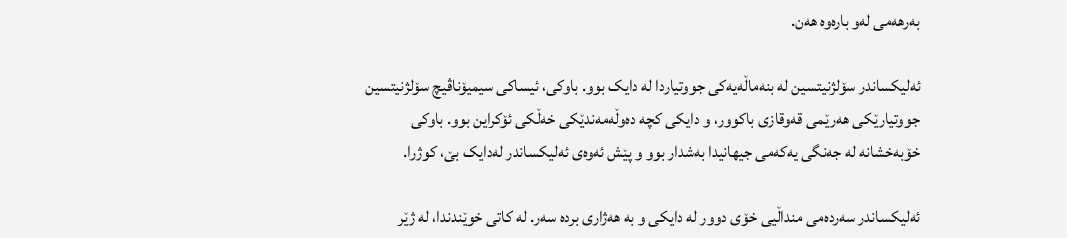بەرهەمی لەو بارەوە هەن.

ئەلیکساندر سۆلژنیتسین لە بنەماڵەیەکی جووتیاردا لە دایک بوو. باوکی، ئیساکی سیمیۆناڤیچ سۆلژنیتسین جووتیارێکی هەرێمی قەوقازی باکوور، و دایکی کچە دەوڵەمەندێکی خەڵکی ئۆکراین بوو. باوکی خۆبەخشانە لە جەنگی یەکەمی جیهانیدا بەشدار بوو و پێش ئەوەی ئەلیکساندر لەدایک بێ، کوژرا.

ئەلیکساندر سەردەمی منداڵیی خۆی دوور لە دایکی و بە هەژاری بردە سەر. لە کاتی خوێندندا، لە ژێر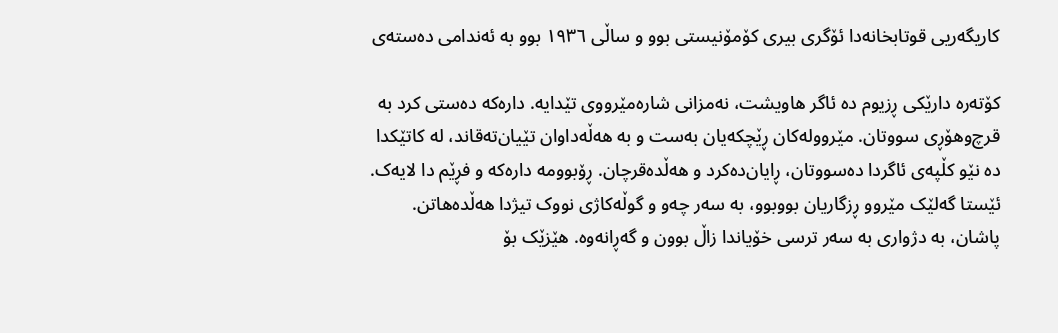کاریگەریی قوتابخانەدا ئۆگری بیری کۆمۆنیستی بوو و ساڵی ١٩٣٦ بوو بە ئەندامی دەستەی

کۆتەرە دارێکی ڕزیوم دە ئاگر هاویشت، نەمزانی شارەمێرووی تێدایە. دارەکە دەستی کرد بە قرچ‌وهۆڕی سووتان. مێروولەکان ڕێچکەیان بەست و بە هەڵەداوان تێیان‌تەقاند، لە کاتێکدا دە نێو کڵپەی ئاگردا دەسووتان، ڕایان‌دەکرد و هەڵدەقرچان. ڕۆبوومە دارەکە و فڕێم دا لایەک. ئێستا گەلێک مێروو ڕزگاریان بووبوو، بە سەر چەو و گوڵەکاژی نووک تیژدا هەڵدەهاتن. پاشان، بە دژواری بە سەر ترسی خۆیاندا زاڵ بوون و گەڕانەوە. هێزێک بۆ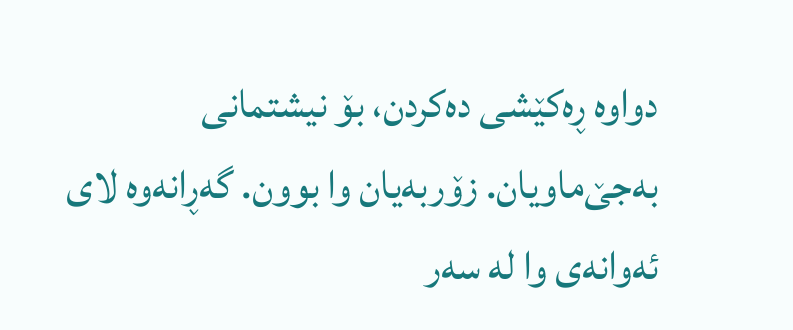دواوە ڕەکێشی دەکردن، بۆ نیشتمانی بەجێ‌ماویان. زۆربەیان وا بوون. گەڕانەوە لای ئەوانەی وا لە سەر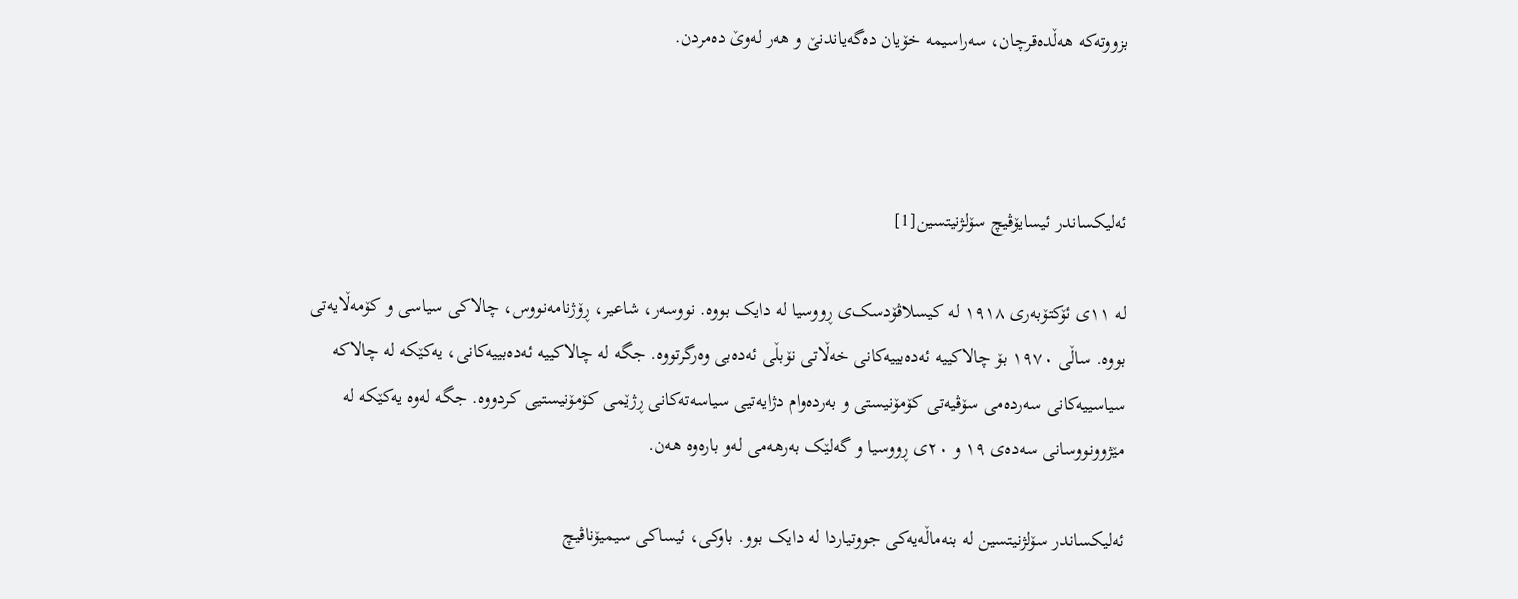بزووتەکە هەڵدەقرچان، سەراسیمە خۆیان دەگەیاندنێ و هەر لەوێ دەمردن.



ئەلیکساندر ئیسایۆڤیچ سۆلژنیتسین[1]

لە ١١ی ئۆکتۆبەری ١٩١٨ لە کیسلاڤۆدسک‌ی ڕووسیا لە دایک بووە. نووسەر، شاعیر، ڕۆژنامەنووس، چالاکی سیاسی و کۆمەڵایەتی بووە. ساڵی ١٩٧٠ بۆ چالاکییە ئەدەبییەکانی خەڵاتی نۆبڵی ئەدەبی وەرگرتووە. جگە لە چالاکییە ئەدەبییەکانی، یەکێکە لە چالاکە سیاسییەکانی سەردەمی سۆڤیەتی کۆمۆنیستی و بەردەوام دژایەتیی سیاسەتەکانی ڕژێمی کۆمۆنیستیی کردووە. جگە لەوە یەکێکە لە مێژوونووسانی سەدەی ١٩ و ٢٠ی ڕووسیا و گەلێک بەرهەمی لەو بارەوە هەن.

ئەلیکساندر سۆلژنیتسین لە بنەماڵەیەکی جووتیاردا لە دایک بوو. باوکی، ئیساکی سیمیۆناڤیچ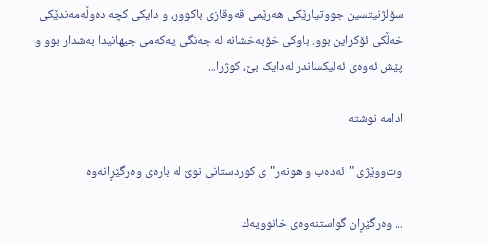سۆلژنیتسین جووتیارێکی هەرێمی قەوقازی باکوور، و دایکی کچە دەوڵەمەندێکی خەڵکی ئۆکراین بوو. باوکی خۆبەخشانە لە جەنگی یەکەمی جیهانیدا بەشدار بوو و پێش ئەوەی ئەلیکساندر لەدایک بێ، کوژرا...

ادامه نوشته

وت‌ووێژی "ئەدەب و هونەر"ی کوردستانی نوێ لە بارەی وەرگێڕانەوە

... وه‌رگێڕان گواستنه‌وه‌ی خانوویه‌ك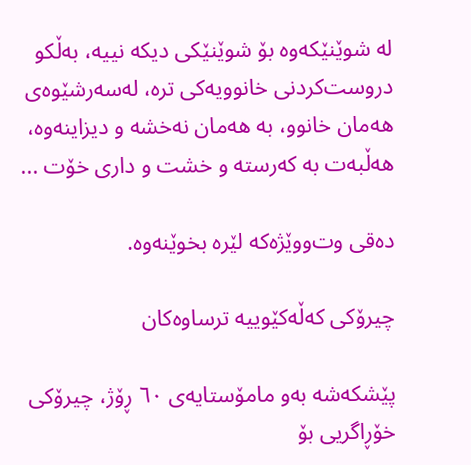له‌ شوێنێكه‌وه‌ بۆ شوێنێكی دیكه‌ نییه‌، به‌ڵكو دروست‌كردنی خانوویه‌كی تره‌، له‌سه‌رشێوه‌ی هه‌مان خانوو، به‌ هه‌مان نه‌خشه‌ و دیزاینه‌وه‌، هه‌ڵبه‌ت به‌ كه‌رسته‌ و خشت و داری خۆت ...

دەقی وت‌ووێژەکە لێرە بخوێنەوە.

چیرۆکی کەڵەکێوییە ترساوەکان

پێشکەشە بەو مامۆستایەی ٦٠ ڕۆژ، چیرۆکی خۆڕاگریی بۆ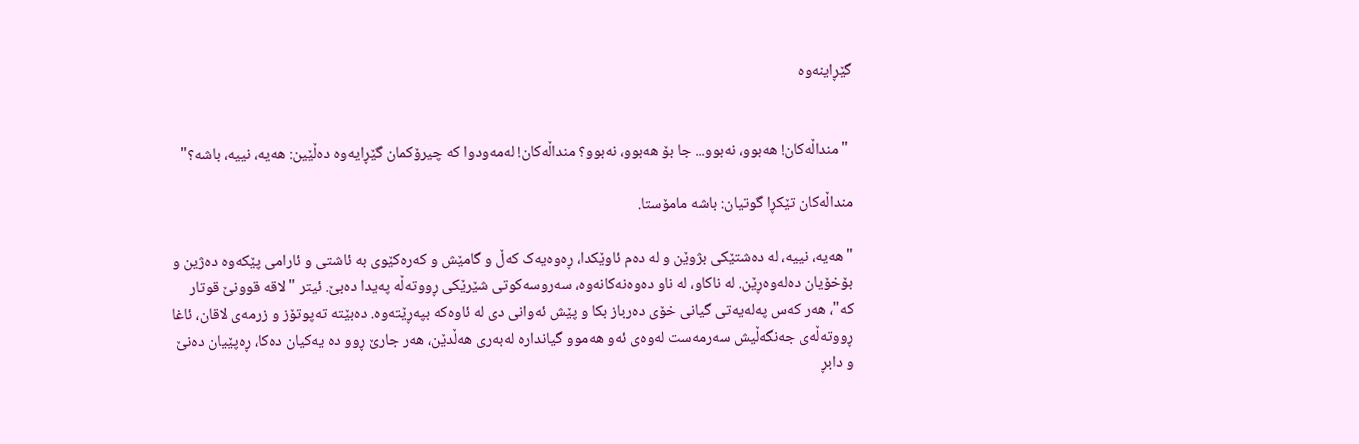گێڕاینەوە


 "منداڵەکان! هەبوو، نەبوو... جا بۆ هەبوو، نەبوو؟ منداڵەکان! لەمەودوا کە چیرۆکمان گێڕایەوە دەڵێین: هەیە، نییە، باشە؟"

منداڵەکان تێکڕا گوتیان: باشە مامۆستا.

"هەیە، نییە، لە دەشتێکی بژوێن و لە دەم ئاوێکدا، ڕەوەیەک کەڵ و گامێش و کەرەکێوی بە ئاشتی و ئارامی پێکەوە دەژین و بۆخۆیان دەلەوەڕێن. لە ناکاو، لە ناو دەوەنەکانەوە، سەروسەکوتی شێرێکی ڕووتەڵە پەیدا دەبێ. ئیتر "لاقە قوونێ قوتار کە"، هەر کەس پەلەیەتی گیانی خۆی دەرباز بکا و پێش ئەوانی دی لە ئاوەکە بپەڕێتەوە. دەبێتە تەپوتۆز و زرمەی لاقان، ئاغا ڕووتەڵەی جەنگەڵیش سەرمەست لەوەی ئەو هەموو گیاندارە لەبەری هەڵدێن، هەر جارێ ڕوو دە یەکیان دەکا، ڕەپێیان دەنێ و دابڕ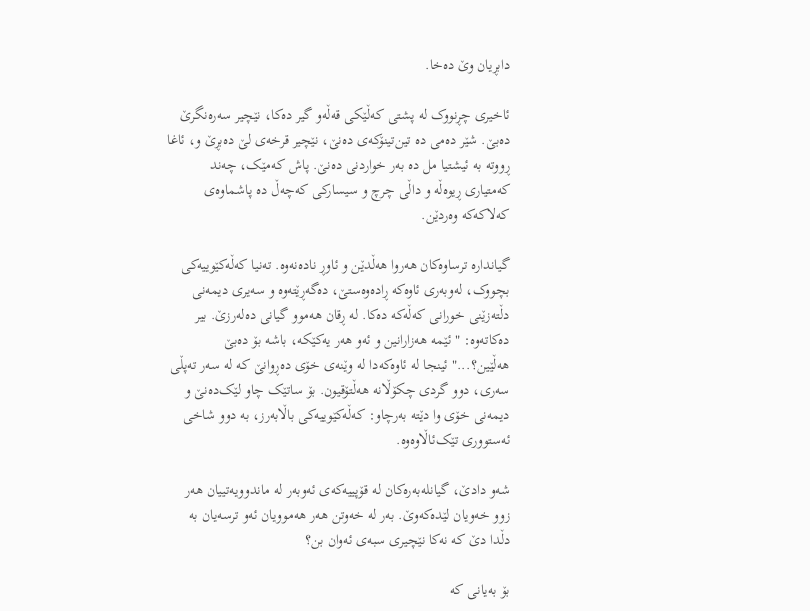دابڕیان وێ دەخا.

ئاخیری چڕنووک لە پشتی کەڵێکی قەڵەو گیر دەکا، نێچیر سەرەنگرێ دەبێ. شێر دەمی دە تین‌تینۆکەی دەنێ، نێچیر قرخەی لێ دەبڕێ و، ئاغا ڕووتە بە ئیشتیا مل دە بەر خواردنی دەنێ. پاش کەمێک، چەند کەمتیاری ڕیوەڵە و داڵی چرچ و سیسارکی کەچەڵ دە پاشماوەی کەلاکەکە وەردێن.

گیاندارە ترساوەکان هەروا هەڵدێن و ئاوڕ نادەنەوە. تەنیا کەڵەکێوییەکی بچووک، لەوبەری ئاوەکە ڕادەوەستێ، دەگەڕێتەوە و سەیری دیمەنی دڵتەزێنی خورانی کەڵەکە دەکا. لە ڕقان هەموو گیانی دەلەرزێ. بیر دەکاتەوە: " ئێمە هەزارانین و ئەو هەر یەکێکە، باشە بۆ دەبێ هەڵێین؟..." ئینجا لە ئاوەکەدا لە وێنەی خۆی دەڕوانێ کە لە سەر تەپڵی سەری، دوو گردی چکۆڵانە هەڵتۆقیون. بۆ ساتێک چاو لێک‌دەنێ و دیمەنی خۆی وا دێتە بەرچاو: کەڵەکێوییەکی باڵابەرز، بە دوو شاخی ئەستووری تێک‌ئاڵاوەوە.

شەو دادێ، گیانلەبەرەکان لە قۆپییەکەی ئەوبەر لە ماندوویەتییان هەر زوو خەویان لێدەکەوێ. بەر لە خەوتن هەر هەموویان ئەو ترسەیان بە دڵدا دێ کە نەکا نێچیری سبەی ئەوان بن؟

بۆ بەیانی کە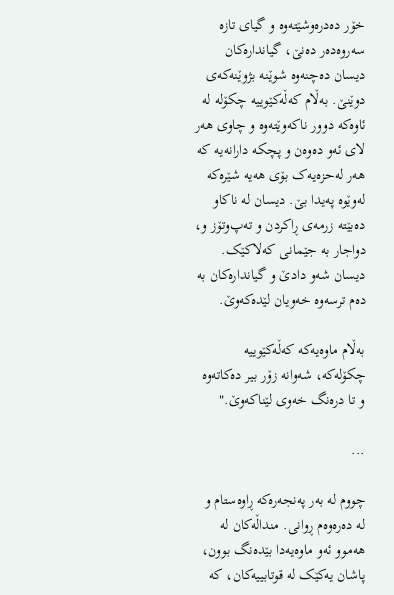خۆر دەدرەوشێتەوە و گیای تازە سەروەدەر دەنێ، گیاندارەکان دیسان دەچنەوە شوێنە بژوێنەکەی دوێنێ. بەڵام کەڵەکێوییە چکۆلە لە ئاوەکە دوور ناکەوێتەوە و چاوی هەر لای ئەو دەوەن و پچکە دارانەیە کە هەر لەحزەیەک بۆی هەیە شێرەکە لەوێوە پەیدا بێ. دیسان لە ناکاو دەبێتە زرمەی ڕاکردن و تەپ‌وتۆز و، دواجار بە جێمانی کەلاکێک. دیسان شەو دادێ و گیاندارەکان بە دەم ترسەوە خەویان لێدەکەوێ.

بەڵام ماوەیەکە کەڵەکێوییە چکۆلەکە، شەوانە زۆر بیر دەکاتەوە و تا درەنگ خەوی لێناکەوێ."

...

چووم لە بەر پەنجەرەکە ڕاوەستام و لە دەرەوەم ڕوانی. منداڵەکان لە هەموو ئەو ماوەیەدا بێدەنگ بوون، پاشان یەکێک لە قوتابییەکان، کە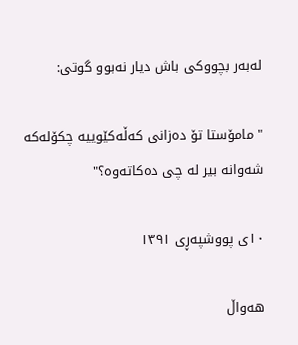لەبەر بچووکی باش دیار نەبوو گوتی:

" مامۆستا تۆ دەزانی کەڵەکێوییە چکۆلەکە شەوانە بیر لە چی دەکاتەوە؟"

١٠ی پووشپەڕی ١٣٩١

هەواڵ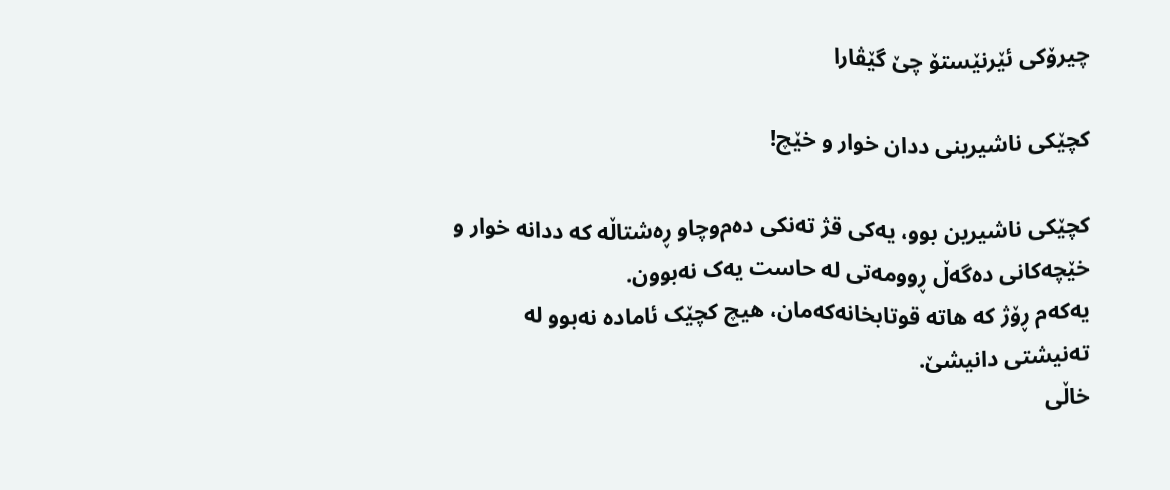چیرۆکی ئێرنێستۆ چێ گێڤارا

کچێکی ناشیرینی ددان خوار و خێچ!

کچێکی ناشیرین بوو، یەکی قژ تەنکی دەم‌وچاو ڕەشتاڵە کە ددانە خوار و خێچەکانی دەگەڵ ڕوومەتی لە حاست یەک نەبوون.
یەکەم ڕۆژ کە هاتە قوتابخانەکەمان، هیچ کچێک ئامادە نەبوو لە تەنیشتی دانیشێ.
خاڵی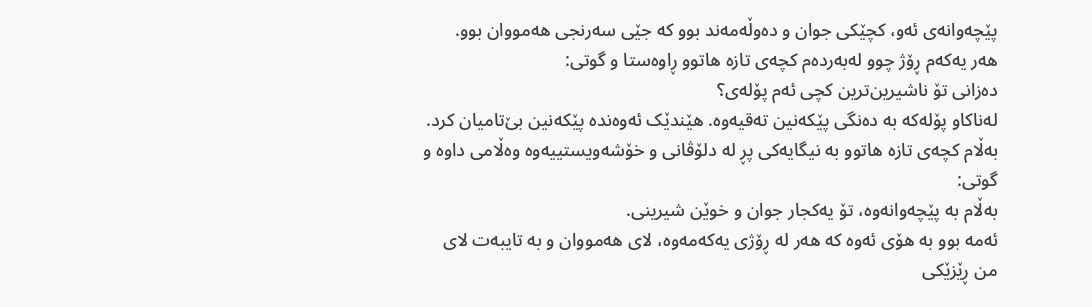پێچەوانەی ئەو، کچێکی جوان و دەوڵەمەند بوو کە جێی سەرنجی هەمووان بوو.
هەر یەکەم ڕۆژ چوو لەبەردەم کچەی تازە هاتوو ڕاوەستا و گوتی:
دەزانی تۆ ناشیرین‌ترین کچی ئەم پۆلەی؟
لەناکاو پۆلەکە بە دەنگی پێکەنین تەقیەوە. هێندێک ئەوەندە پێکەنین بێ‌تامیان کرد.
بەڵام کچەی تازە هاتوو بە نیگایەکی پڕ لە دلۆڤانی و خۆشەویستییەوە وەڵامی داوە و گوتی:
بەڵام بە پێچەوانەوە، تۆ یەکجار جوان و خوێن شیرینی.
ئەمە بوو بە هۆی ئەوە کە هەر لە ڕۆژی یەکەمەوە، لای هەمووان و بە تایبەت لای من ڕێزێکی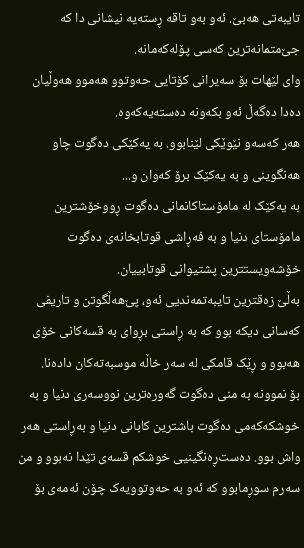تایبەتی هەبێ. ئەو بەو تاقە ڕستەیە نیشانی دا کە جێ‌متمانەترین کەسی پۆلەکەمانە.
وای لێهات بۆ سەیرانی کۆتایی حەوتوو هەموو هەوڵیان دەدا دەگەڵ ئەو بکەونە دەستەیەکەوە.
هەر کەسەو نێوێکی لێنابوو. بە یەکێکی دەگوت چاو هەنگوینی و بە یەکێک برۆ کەوان و...
بە یەکێک لە مامۆستاکانمانی دەگوت ڕووخۆشترین مامۆستای دنیا و بە فەڕاشی قوتابخانەی دەگوت خۆشەویستترین پشتیوانی قوتابییان.
بەڵێ زەقترین تایبەتمەندیی ئەو، پێ‌هەڵگوتن و تاریفی کەسانی دیکە بوو کە بە ڕاستی بڕوای بە قسەکانی خۆی هەبوو و ڕێک قامکی لە سەر خاڵە موسبەتەکان دادەنا.
بۆ نموونە بە منی دەگوت گەورەترین نووسەری دنیا و بە خوشکەکەمی دەگوت باشترین کابانی دنیا و بەڕاستی هەر واش بوو. دەست‌ڕەنگینیی خوشکم قسەی تێدا نەبوو و من سەرم سوڕمابوو کە ئەو بە حەوتوویەک چۆن ئەمەی بۆ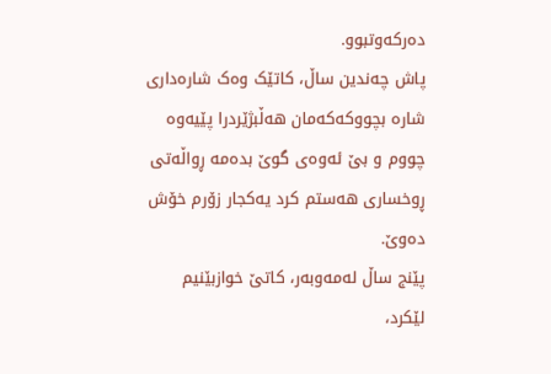دەرکەوتبوو.
پاش چەندین ساڵ، کاتێک وەک شارەداری شارە بچووکەکەمان هەڵبژێردرا پێیەوە چووم و بێ ئەوەی گوێ بدەمە ڕواڵەتی ڕوخساری هەستم کرد یەکجار زۆرم خۆش دەوێ.
پێنج ساڵ لەمەوبەر، کاتێ خوازبێنیم لێکرد،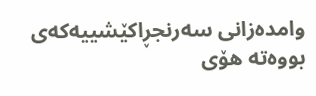وامدەزانی سەرنجڕاکێشییەکەی بووەتە هۆی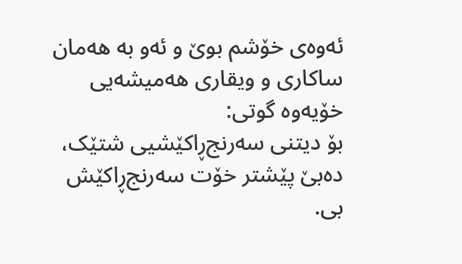ئەوەی خۆشم بوێ و ئەو بە هەمان ساکاری و ویقاری هەمیشەیی خۆیەوە گوتی:
بۆ دیتنی سەرنج‌ڕاکێشیی شتێک، دەبێ پێشتر خۆت سەرنج‌ڕاکێش بی.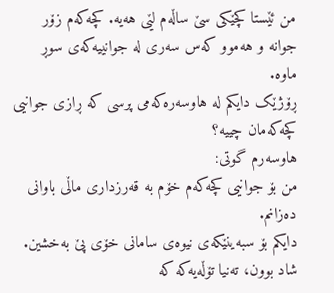من ئێستا کچێکی سێ ساڵەم لێی هەیە. کچەکەم زۆر جوانە و هەموو کەس سەری لە جوانییەکەی سوڕ ماوە.
ڕۆژێک دایکم لە هاوسەرەکەمی پرسی کە ڕازی جوانیی کچەکەمان چییە؟
هاوسەرم گوتی:
من بۆ جوانیی کچەکەم خۆم بە قەرزداری ماڵی باوانی دەزانم.
دایکم بۆ سبەینێکەی نیوەی سامانی خۆی پێ بەخشین.
شاد بوون، تەنیا تۆڵەیەکە کە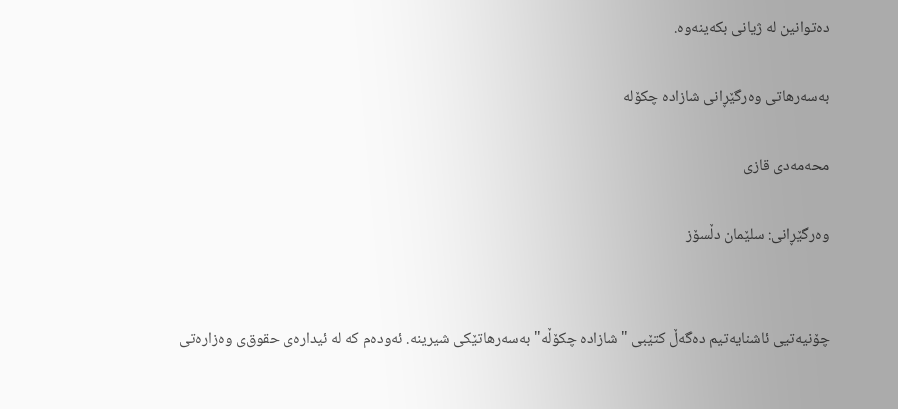دەتوانین لە ژیانی بکەینەوە.

بەسەرهاتی وەرگێڕانی شازادە چکۆلە

محەمەدی قازی

وەرگێڕانی: سلێمان دڵسۆز


چۆنیەتیی ئاشنایەتیم دەگەڵ کتێبی "شازادە چکۆڵە" بەسەرهاتێکی شیرینە. ئەودەم کە لە ئیدارەی حقوق‌ی وەزارەتی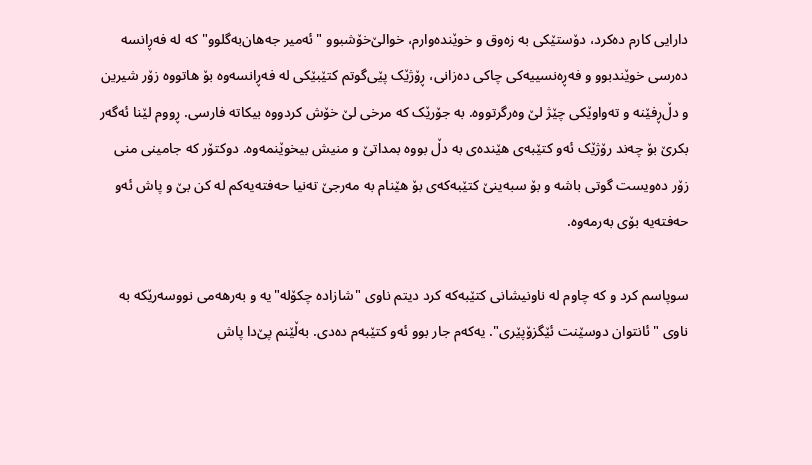دارایی کارم دەکرد، دۆستێکی بە زەوق و خوێندەوارم، خوالێ‌خۆشبوو "ئەمیر جەهان‌بەگلوو" کە لە فەڕانسە دەرسی خوێندبوو و فەڕەنسییەکی چاکی دەزانی، ڕۆژێک پێی‌گوتم کتێبێکی لە فەڕانسەوە بۆ هاتووە زۆر شیرین و دڵ‌ڕفێنە و تەواوێکی چێژ لێ وەرگرتووە. بە جۆرێک کە مرخی لێ خۆش کردووە بیکاتە فارسی. ڕووم لێنا ئەگەر بکرێ بۆ چەند رۆژێک ئەو کتێبەی هێندەی بە دڵ بووە بمداتێ و منیش بیخوێنمەوە. دوکتۆر کە جامینی منی زۆر دەویست گوتی باشە و بۆ سبەینێ کتێبەکەی بۆ هێنام بە مەرجێ تەنیا حەفتەیەکم لە کن بێ و پاش ئەو حەفتەیە بۆی بەرمەوە.

سوپاسم کرد و کە چاوم لە ناونیشانی کتێبەکە کرد دیتم ناوی "شازادە چکۆلە"یە و بەرهەمی نووسەرێکە بە ناوی "ئانتوان دوسێنت ئێگزۆپێری". یەکەم جار بوو ئەو کتێبەم دەدی. بەڵێنم پێ‌دا پاش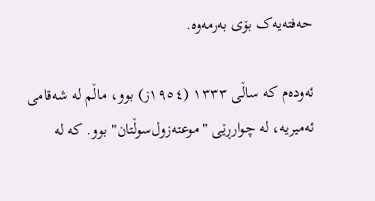حەفتەیەک بۆی بەرمەوە.

ئەودەم کە ساڵی ١٣٣٣ (١٩٥٤ز) بوو، ماڵم لە شەقامی ئەمیریە، لە چوارڕێی "موعتەزول‌سوڵتان" بوو. کە لە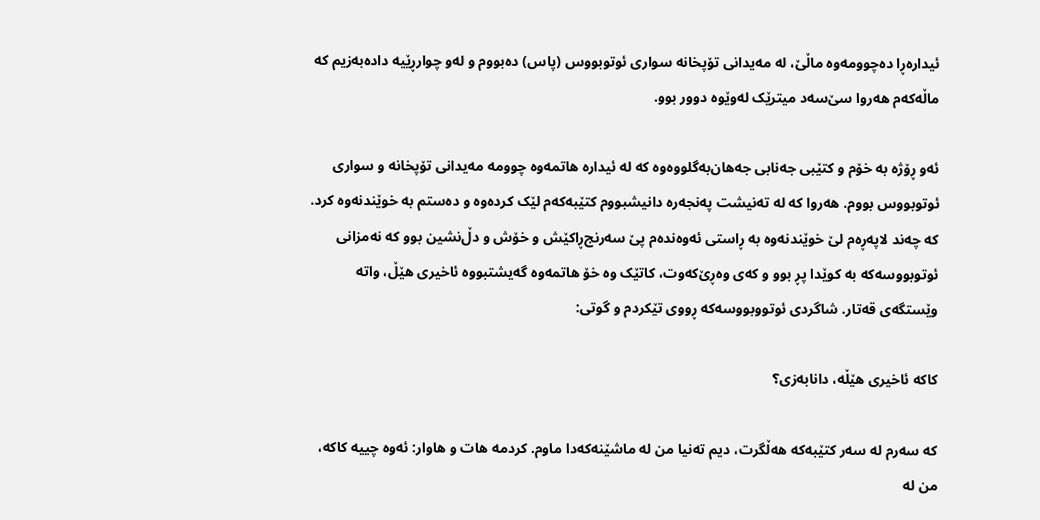ئیدارەڕا دەچوومەوە ماڵێ، لە مەیدانی تۆپخانە سواری ئوتوبووس (پاس) دەبووم و لەو چوارڕێیە دادەبەزیم کە ماڵەکەم هەروا سێ‌سەد میترێک لەوێوە دوور بوو.

ئەو ڕۆژە بە خۆم و کتێبی جەنابی جەهان‌بەگلووەوە کە لە ئیدارە هاتمەوە چوومە مەیدانی تۆپخانە و سواری ئوتوبووس بووم. هەروا کە لە تەنیشت پەنجەرە دانیشبووم کتێبەکەم لێک کردەوە و دەستم بە خوێندنەوە کرد. کە چەند لاپەڕەم لێ خوێندنەوە بە ڕاستی ئەوەندەم پێ سەرنج‌ڕاکێش و خۆش و دڵ‌نشین بوو کە نەمزانی ئوتوبووسەکە بە کوێدا پڕ بوو و کەی وەڕێ‌کەوت، کاتێک وە خۆ هاتمەوە گەیشتبووە ئاخیری هێڵ، واتە وێستگەی قەتار. شاگردی ئوتووبووسەکە ڕووی تێکردم و گوتی:

کاکە ئاخیری هێڵە، دانابەزی؟

کە سەرم لە سەر کتێبەکە هەڵگرت، دیم تەنیا من لە ماشێنەکەدا ماوم. کردمە هات و هاوار: ئەوە چییە کاکە، من لە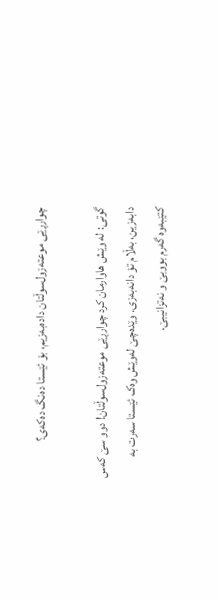چوارڕێی موعتەزول‌سوڵتان دادەبەزیم، بۆ ئێستا دەنگ دەکەی؟

گوتی: لە وێش هاوارمان کرد چوارڕێی موعتەزول‌سوڵتان! دوو سێ کەس دابەزین، بەڵام تۆ دانەبەزی. وێدەچێ لەوێش وەک ئێستا سەرت بە کتێبەوە گەرم بووبێ و نەتزانیبێ.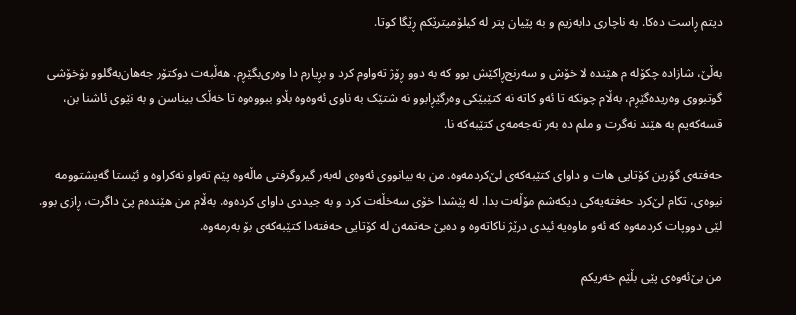دیتم ڕاست دەکا. بە ناچاری دابەزیم و بە پێیان پتر لە کیلۆمیترێکم ڕێگا کوتا.

بەڵێ، شازادە چکۆلە م هێندە لا خۆش و سەرنج‌ڕاکێش بوو کە بە دوو ڕۆژ تەواوم کرد و بڕیارم دا وەری‌بگێڕم. هەڵبەت دوکتۆر جەهان‌بەگلوو بۆخۆشی گوتبووی وەریدەگێڕم، بەڵام چونکە تا ئەو کاتە نە کتێبێکی وەرگێڕابوو نە شتێک بە ناوی ئەوەوە بڵاو ببووەوە تا خەڵک بیناسن و بە نێوی ئاشنا بن، قسەکەیم بە هێند نەگرت و ملم دە بەر تەجەمەی کتێبەکە نا.

حەفتەی گۆرین کۆتایی هات و داوای کتێبەکەی لێ‌کردمەوە. من بە بیانووی ئەوەی لەبەر گیروگرفتی ماڵەوە پێم تەواو نەکراوە و ئێستا گەیشتوومە نیوەی، تکام لێ‌کرد حەفتەیەکی دیکەشم مۆڵەت بدا. لە پێشدا خۆی سەخڵەت کرد و بە جیددی داوای کردەوە. بەڵام من هێندەم پێ داگرت، ڕازی بوو. لێی دووپات کردمەوە کە ئەو ماوەیە ئیدی درێژ ناکاتەوە و دەبێ حەتمەن لە کۆتایی حەفتەدا کتێبەکەی بۆ بەرمەوە.

من بێ‌ئەوەی پێی بڵێم خەریکم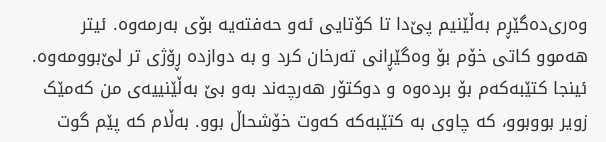وەری‌دەگێڕم بەڵێنیم پێ‌دا تا کۆتایی ئەو حەفتەیە بۆی بەرمەوە. ئیتر هەموو کاتی خۆم بۆ وەگێڕانی تەرخان کرد و بە دوازدە ڕۆژی تر لێ‌بوومەوە. ئینجا کتێبەکەم بۆ بردەوە و دوکتۆر هەرچەند بەو بێ بەڵێنییەی من کەمێک زویر بووبوو، کە چاوی بە کتێبەکە کەوت خۆشحاڵ بوو. بەڵام کە پێم گوت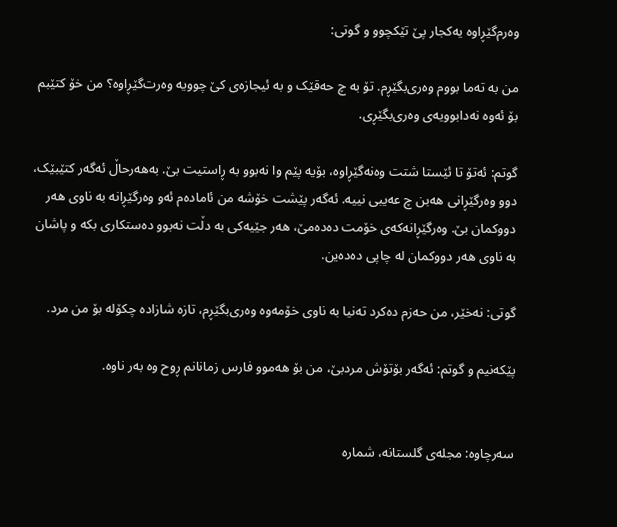وەرم‌گێڕاوە یەکجار پێ تێکچوو و گوتی:

من بە تەما بووم وەری‌بگێڕم. تۆ بە چ حەقێک و بە ئیجازەی کێ چوویە وەرت‌گێڕاوە؟ من خۆ کتێبم بۆ ئەوە نەدابوویەی وەری‌بگێڕی.

گوتم: ئەتۆ تا ئێستا شتت وەنەگێڕاوە، بۆیە پێم وا نەبوو بە ڕاستیت بێ. بەهەرحاڵ ئەگەر کتێبێک، دوو وەرگێڕانی هەبن چ عەیبی نییە. ئەگەر پێشت خۆشە من ئامادەم ئەو وەرگێڕانە بە ناوی هەر دووکمان بێ. وەرگێڕانەکەی خۆمت دەدەمێ، هەر جێیەکی بە دڵت نەبوو دەستکاری بکە و پاشان بە ناوی هەر دووکمان لە چاپی دەدەین.

گوتی: نەخێر، من حەزم دەکرد تەنیا بە ناوی خۆمەوە وەری‌بگێڕم، تازە شازادە چکۆلە بۆ من مرد.

پێکەنیم و گوتم: ئەگەر بۆتۆش مردبێ، من بۆ هەموو فارس زمانانم ڕوح وە بەر ناوە.


سەرچاوە: مجلەی گلستانە، شمارە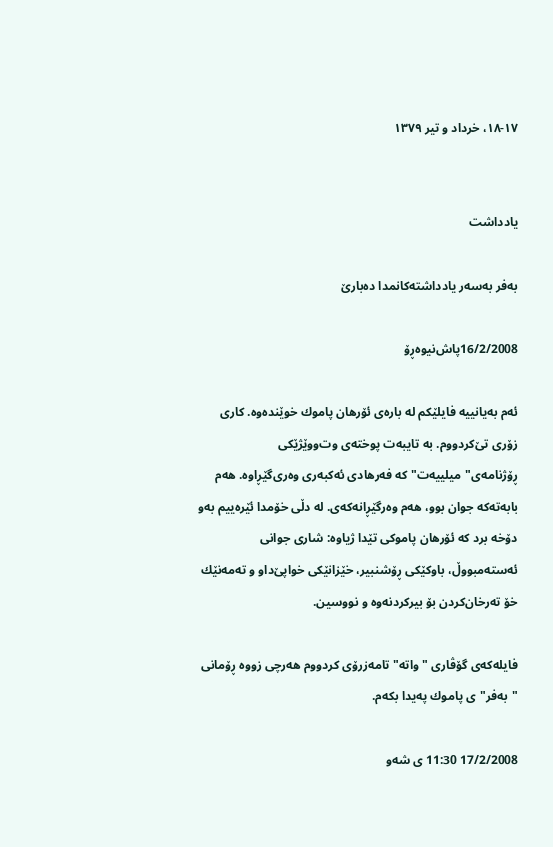١٧-١٨، خرداد و تیر ١٣٧٩


یادداشت

بەفر بەسەر یادداشتەكانمدا دەبارێ

16/2/2008پاش‌نیوەڕۆ

ئەم بەیانییە فایلێكم لە بارەی ئۆرهان پاموك خوێندەوە. كاری زۆری تێ‌كردووم. بە تایبەت پوختەی وت‌ووێژێكی ڕۆژنامەی"میلییەت" كە فەرهادی ئەكبەری وەری‌گێڕاوە. هەم بابەتەكە جوان بوو، هەم وەرگێڕانەكەی. لە دڵی خۆمدا ئێرەییم بەو دۆخە برد كە ئۆرهان پاموكی تێدا ژیاوە: شاری جوانی ئەستەمبووڵ، باوكێكی ڕۆشنبیر، خێزانێكی خواپێ‌داو و تەمەنێك خۆ تەرخان‌كردن بۆ بیركردنەوە و نووسین.

فایلەكەی گۆڤاری "واتە" تامەزرۆی كردووم هەرچی زووە ڕۆمانی "بەفر"ی پاموك پەیدا بكەم.

17/2/2008 11:30 ی شەو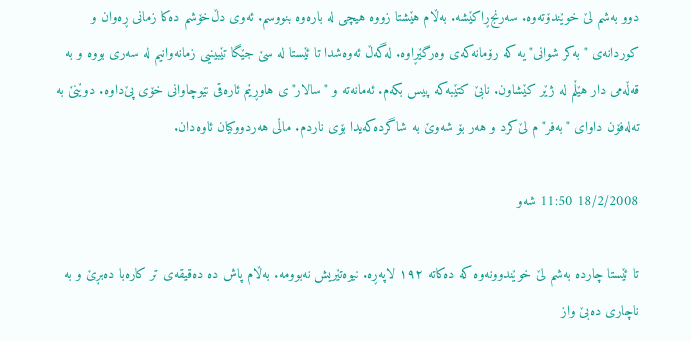دوو بەشم لێ خوێندۆتەوە. سەرنج‌ڕاكێشە. بەڵام هێشتا زووە هیچی لە بارەوە بنووسم. ئەوی دڵ‌خۆشم دەكا زمانی ڕەوان و كوردانەی "بەكر شوانی"یە كە رۆمانەكەی وەرگێڕاوە. لەگەڵ ئەوەشدا تا ئێستا لە سێ جێگا تێبینیی زمانەوانیم لە سەری بووە و بە قەڵەمی دار هێڵم لە ژێر كێشاون. نابێ كتێبەكە پیس بكەم. ئەمانەتە و "سالار"ی هاوڕێم ئارەقی نێوچاوانی خۆی پێ‌داوە. دوێنێ بە تەلەفۆن داوای "بەفر"م لێ‌كرد و هەر بۆ شەوێ بە شاگردەكەیدا بۆی ناردم. ماڵی هەردووكیان ئاوەدان.

18/2/2008 11:50 شەو

تا ئێستا چاردە بەشم لێ خوێندوونەوە كە دەكاتە ١٩٢ لاپەڕە. نیوەتێریش نەبوومە. بەڵام پاش دە دەقیقەی تر كارەبا دەبڕێ و بە ناچاری دەبێ واز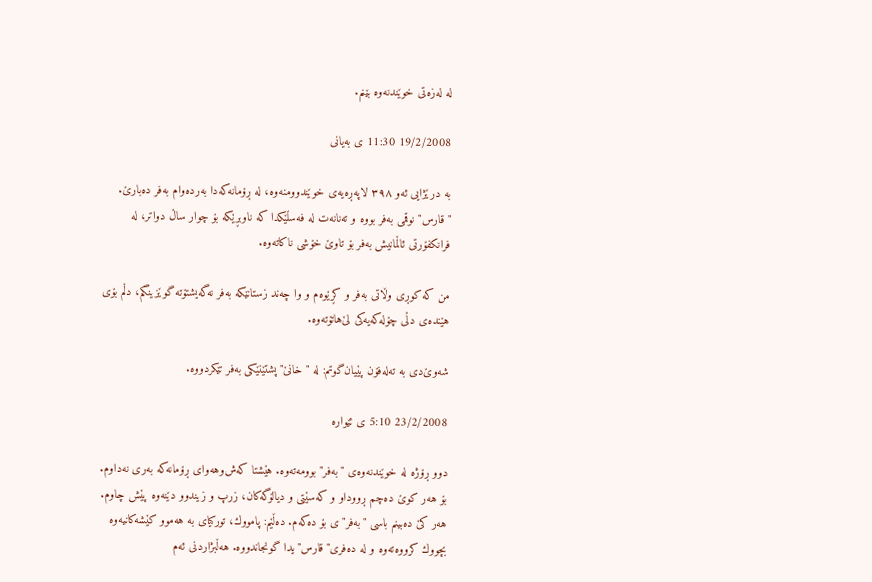لە لەزەتی خوێندنەوە بێنم.

19/2/2008 11:30 ی بەیانی

بە درێژایی ئەو ٣٩٨ لاپەڕەیەی خوێندوومنەوە، لە ڕۆمانەكەدا بەردەوام بەفر دەبارێ. "قارس" نوقمی بەفر بووە و تەنانەت لە فەسڵێكدا كە ناوبڕێكە بۆ چوار ساڵ دواتر، لە فرانكفۆرتی ئاڵمانیش بەفر بۆ تاوێ خۆشی ناكاتەوە.

من كە كوڕی وڵاتی بەفر و كڕێوەم و وا چەند زستانێكە بەفر نەگەیشتۆتە گوێزینگم، دڵم بۆی هێندەی دڵی چۆلەكەیەكی لێ‌هاتۆتەوە.

شەوێ‌دی بە تەلەفۆن پێیان‌گوتم: لە "خانێ" پشتێنێكی بەفر تێكردووە.

23/2/2008 5:10 ی ئێوارە

دوو ڕۆژە لە خوێندنەوەی "بەفر" بوومەتەوە. هێشتا كەش‌وهەوای ڕۆمانەكە بەری نەداوم. بۆ هەر كوێ دەچم ڕووداو و كەسێتی و دیالۆگەكان، زرپ و زیندوو دێنەوە پێش چاوم. هەر كێ دەبینم باسی "بەفر"ی بۆ دەكەم. دەڵێم: پامووك، توركیای بە هەموو كێشەكانیەوە بچووك كرووەتەوە و لە دەفری"قارس"یدا گونجاندووە. هەڵبژاردنی ئەم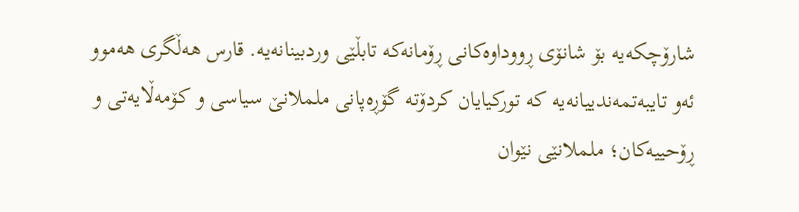شارۆچكەیە بۆ شانۆی ڕووداوەكانی ڕۆمانەكە تابڵێی وردبینانەیە. قارس هەڵگری هەموو ئەو تایبەتمەندییانەیە كە توركیایان كردۆتە گۆڕەپانی ململانێ سیاسی و كۆمەڵایەتی و ڕۆحییەكان؛ ململانێی نێوان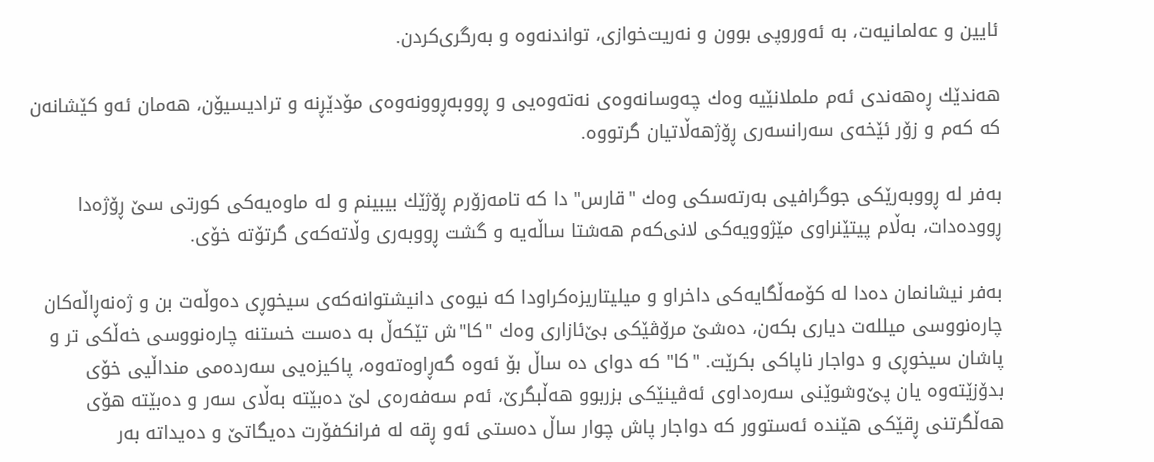ئایین و عەلمانیەت، بە ئەوروپی بوون و نەریت‌خوازی، تواندنەوە و بەرگری‌كردن.

هەندێك ڕەهەندی ئەم ململانێیە وەك چەوسانەوەی نەتەوەیی و ڕووبەڕوونەوەی مۆدێڕنە و ترادیسیۆن، هەمان ئەو كێشانەن كە كەم و زۆر ئێخەی سەرانسەری ڕۆژهەڵاتیان گرتووە.

بەفر لە ڕووبەرێكی جوگرافیی بەرتەسكی وەك "قارس" دا كە تامەزۆرم ڕۆژێك بیبینم و لە ماوەیەكی كورتی سێ ڕۆژەدا ڕوودەدات، بەڵام پیتێنراوی مێژوویەكی لانی‌كەم هەشتا ساڵەیە و گشت ڕووبەری وڵاتەكەی گرتۆتە خۆی.

بەفر نیشانمان دەدا لە كۆمەڵگایەكی داخراو و میلیتاریزەكراودا كە نیوەی دانیشتوانەكەی سیخوڕی دەوڵەت بن و ژەنەڕاڵەکان چارەنووسی میللەت دیاری بكەن، دەشێ مرۆڤێكی بێ‌ئازاری وەك "كا"ش تێكەڵ بە دەست خستنە چارەنووسی خەڵكی تر و پاشان سیخوڕی و دواجار ناپاكی بكرێت. "كا" كە دوای دە ساڵ بۆ ئەوە گەڕاوەتەوە، پاكیزەیی سەردەمی منداڵیی خۆی بدۆزێتەوە یان پێ‌وشوێنی سەرەداوی ئەڤینێكی بزربوو هەڵبگرێ، ئەم سەفەرەی لێ دەبێتە بەڵای سەر و دەبێتە هۆی هەڵگرتنی ڕقێكی هێندە ئەستوور كە دواجار پاش چوار ساڵ دەستی ئەو ڕقە لە فرانكفۆرت دەیگاتێ و دەیداتە بەر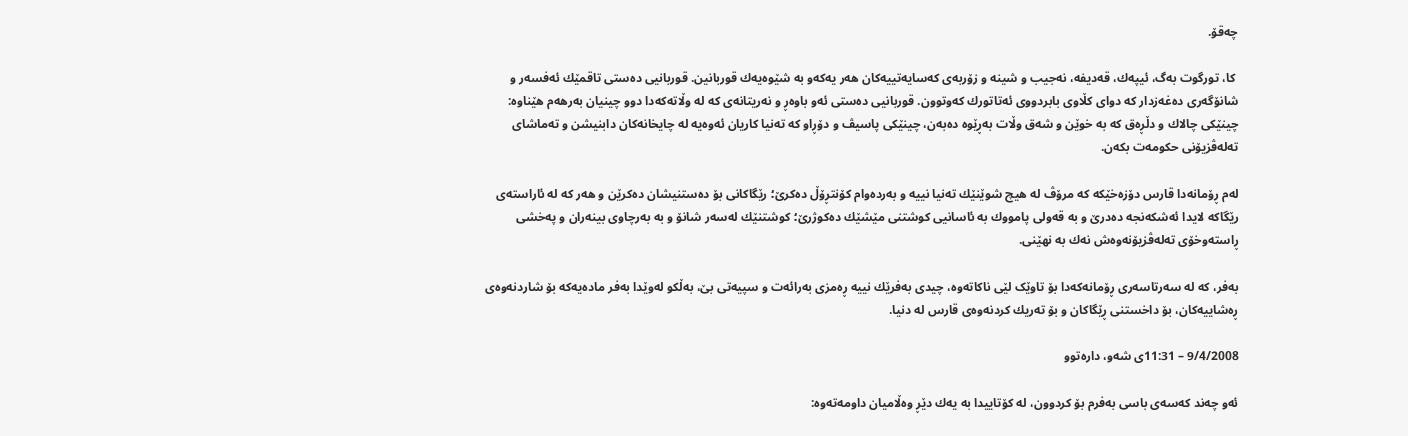چەقۆ.

 كا، تورگوت بەگ، ئیپەك، قەدیفە، نەجیب و شینە و زۆربەی كەسایەتییەكان هەر یەكەو بە شێوەیەك قوربانین. قوربانیی دەستی تاقمێك ئەفسەر و شانۆگەری دەغەزدار كە دوای كڵاوی بابردووی ئەتاتورك كەوتوون. قوربانیی دەستی ئەو باوەڕ و نەریتانەی كە لە وڵاتەكەدا دوو چینیان بەرهەم هێناوە: چینێكی چالاك و دڵڕەق كە بە خوێن و شەق وڵات بەڕێوە دەبەن، چینێكی پاسیڤ و دۆڕاو كە تەنیا كاریان ئەوەیە لە چایخانەكان دابنیشن و تەماشای تەلەڤزیۆنی حكومەت بكەن.

لەم ڕۆمانەدا قارس دۆزەخێكە كە مرۆڤ لە هیچ شوێنێك تەنیا نییە و بەردەوام كۆنتڕۆڵ دەكرێ؛ رێگاكانی بۆ دەستنیشان دەكرێن و هەر كە لە ئاراستەی رێگاكە لایدا ئەشكەنجە دەدرێ و بە قەولی پامووك بە ئاسانیی كوشتنی مێشێك دەكوژرێ؛ كوشتنێك لەسەر شانۆ و بە بەرچاوی بینەران و پەخشی ڕاستەوخۆی تەلەڤزیۆنەوەش نەك بە نهێنی.

بەفر، كە لە سەرتاسەری ڕۆمانەكەدا بۆ تاوێک لێی ناكاتەوە، چیدی بەفرێك نییە ڕەمزی بەرائەت و سپیەتی بێ، بەڵكو لەوێدا بەفر مادەیەكە بۆ شاردنەوەی ڕەشاییەكان، بۆ داخستنی ڕێگاكان و بۆ تەریك كردنەوەی قارس لە دنیا.

9/4/2008 – 11:31ی شەو، دارەتوو

ئەو چەند كەسەی باسی بەفرم بۆ كردوون، لە كۆتاییدا بە یەك دێڕ وەڵامیان داومەتەوە: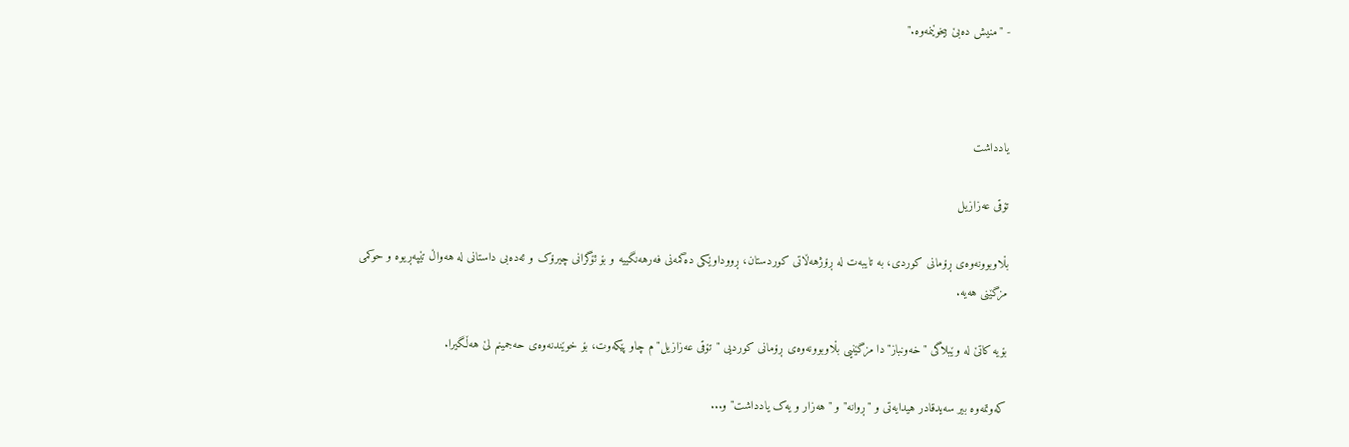- "منیش دەبێ بیخوێنمەوە."



یادداشت

تۆقی عەزازیل

بڵاوبوونەوەی ڕۆمانی کوردی، بە تایبەت لە ڕۆژهەڵاتی کوردستان، ڕووداوێکی دەگمەنی فەرهەنگییە و بۆ ئۆگرانی چیرۆک و ئەدەبی داستانی لە هەواڵ تێپەڕیوە و حوکمی مزگێنی هەیە.

بۆیە کاتێ لە وێبلاگی "خەونباز"دا مزگێنیی بڵاوبوونەوەی ڕۆمانی کوردیی "تۆقی عەزازیل"م چاو پێکەوت، بۆ خوێندنەوەی حەجمینم لێ هەڵگیرا.

کەوتمەوە بیر سەیدقادر هیدایەتی و "ڕوانە" و "هەزار و یەک یادداشت" و...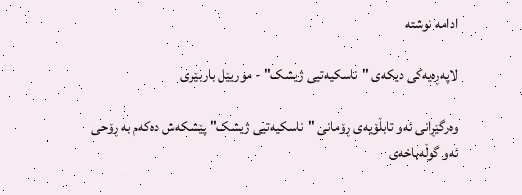ادامه نوشته

لاپەڕەیەکی دیکەی "ناسکیەتیی ژیشک" - موریێل باربێری

وەرگێڕانی ئەو تابڵۆیەی ڕۆمانی "ناسکیەتیی ژیشک" پێشکەش دەکەم بە ڕۆحی ئەو گوڵەباخەی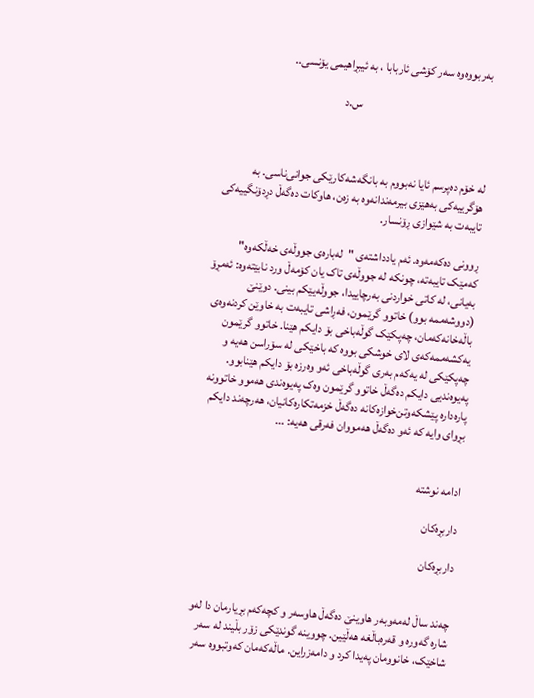بەربووەوە سەر کۆشی ئاربابا ، بە ئیبڕاهیمی یۆنسی..

                                                     س.د



لە خۆم دەپرسم ئایا نەبووم بە بانگەشەکارێکی جوانی‌ناسی. بە هۆگرییەکی بەهێزی بیرمەندانەوە بە زەن، هاوکات دەگەڵ دڕدۆنگییەکی تایبەت بە شێوازی ڕۆنسار.

ڕوونی دەکەمەوە. ئەم یادداشتەی "لەبارەی جووڵەی خەڵکەوە" کەمێک تایبەتە، چونکە لە جووڵەی تاک یان کۆمەڵ ورد نابێتەوە: ئەمڕۆ بەیانی، لە کاتی خواردنی بەرچاییدا، جووڵەیێکم بینی. دوێنێ (دووشەممە بوو) خاتوو گرێمون، فەڕاشی تایبەت بە خاوێن کردنەوەی باڵەخانەکەمان، چەپکێک گوڵەباخی بۆ دایکم هێنا. خاتوو گرێمون یەکشەممەکەی لای خوشکی بووە کە باخێکی لە سۆراسن هەیە و چەپکێکی لە یەکەم بەری گوڵەباخی ئەو وەرزە بۆ دایکم هێنابوو. پەیوەندیی دایکم دەگەڵ خاتوو گرێمون وەک پەیوەندی هەموو خاتوونە پارەدارە پێشکەوتن‌خوازەکانە دەگەڵ خزمەتکارەکانیان، هەرچەند دایکم بڕوای وایە کە ئەو دەگەڵ هەمووان فەرقی هەیە: ...


ادامه نوشته

داربڕەکان

داربڕەکان


چەند ساڵ لەمەوبەر هاوینێ دەگەڵ هاوسەر و کچەکەم بڕیارمان دا لەو شارە گەورە و قەرەباڵغە هەڵێین. چووینە گوندێکی زۆر بڵیند لە سەر شاخێک، خانوومان پەیدا کرد و دامەزراین. ماڵەکەمان کەوتبووە سەر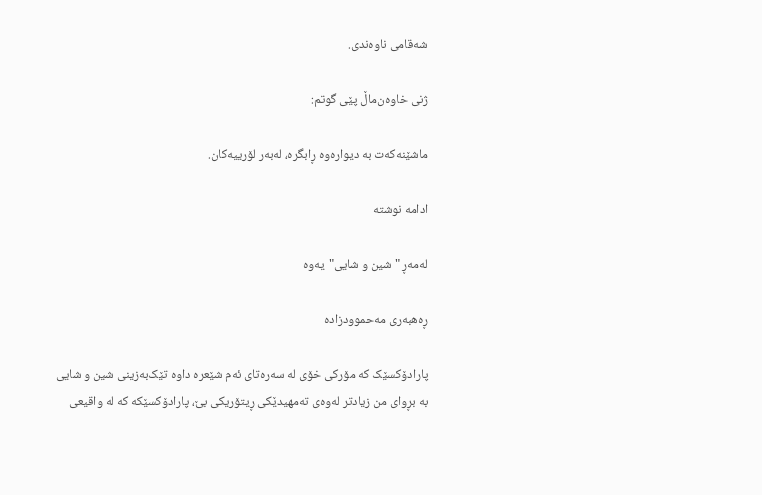شەقامی ناوەندی.

ژنی خاوەن‌ماڵ پێی گوتم:

ماشێنەکەت بە دیوارەوە ڕابگرە، لەبەر لۆرییەکان.

ادامه نوشته

لەمەڕ "شین و شایی"یەوە

ڕەهبەری مەحموودزادە

پارادۆکسێک کە مۆرکی خۆی لە سەرەتای ئەم شێعرە داوە تێک‌بەزینی شین و شایی بە بڕوای من زیادتر لەوەی تەمهیدێکی ڕیتۆریکی بێ، پارادۆکسێکە کە لە واقیعی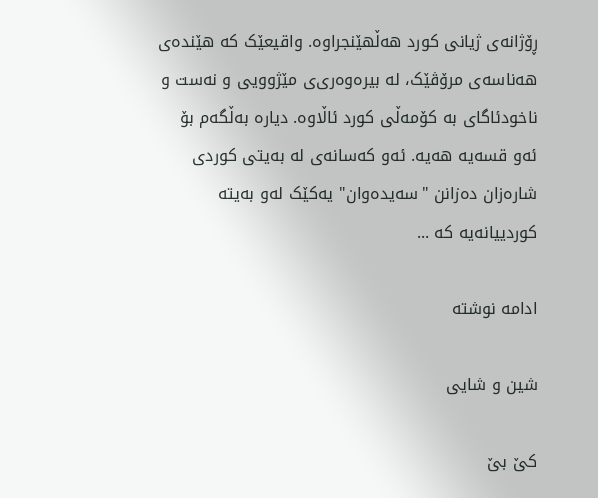ڕۆژانەی ژیانی کورد هەڵهێنجراوە. واقیعێک کە هێندەی هەناسەی مرۆڤێک، لە بیرەوەری‌ی مێژوویی و نەست و ناخودئاگای بە کۆمەڵی کورد ئاڵاوە. دیارە بەڵگەم بۆ ئەو قسەیە هەیە. ئەو کەسانەی لە بەیتی کوردی شارەزان دەزانن "سەیدەوان" یەکێک لەو بەیتە کوردییانەیە کە ...

ادامه نوشته

شین و شایی

کێ بێ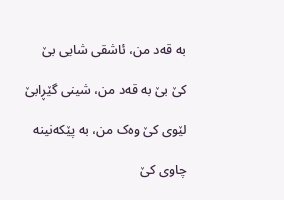بە قەد من، ئاشقی شایی بێ

کێ بێ بە قەد من، شینی گێڕابێ

لێوی کێ وەک من، بە پێکەنینە

چاوی کێ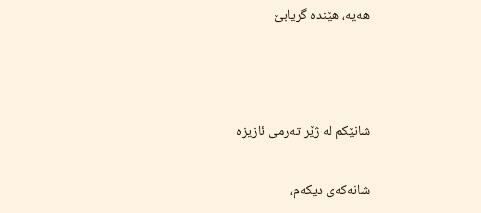هەیە، هێندە گریابێ



شانێکم لە ژێر تەرمی ئازیزە

شانەکەی دیکەم،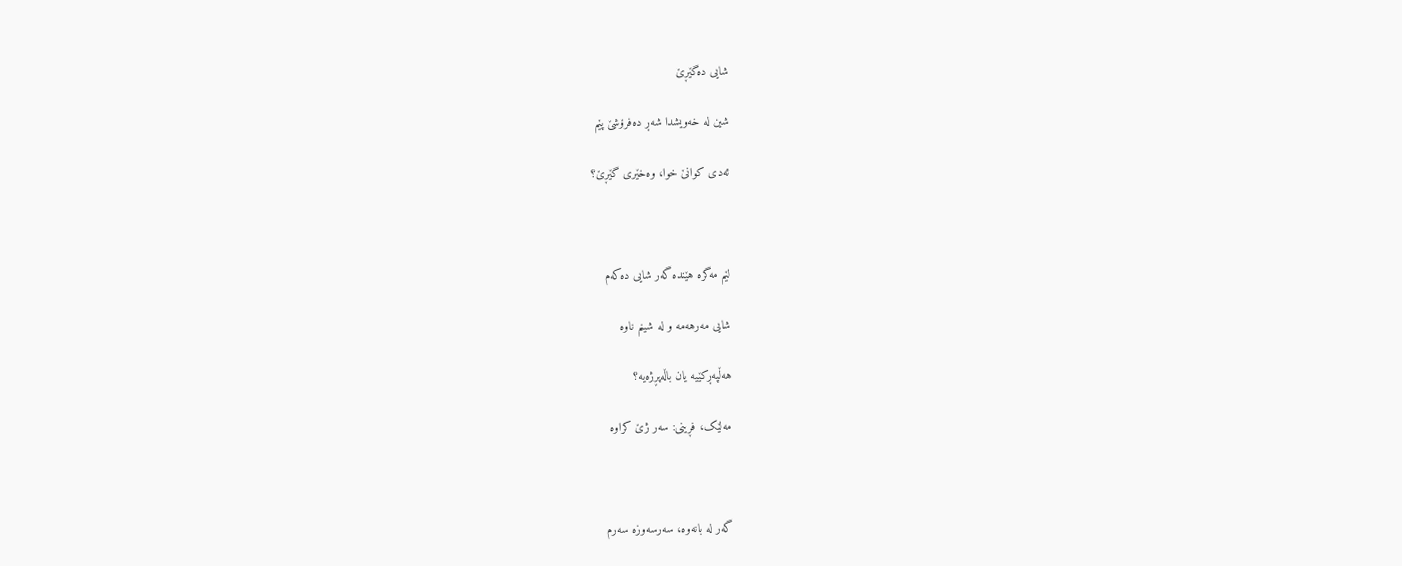شایی دەگێڕێ

شین لە خەویشدا شەڕ دەفرۆشێ پێم

ئەدی کوانێ خوا، وەخێری گێڕێ؟



لێم مەگرە هێندە گەر شایی دەکەم

شایی مەرهەمە و لە شینم ناوە

هەڵپەڕکێیە یان باڵەپڕژەیە؟

مەلێک، فڕینی: سەر ژێ کراوە



گەر لە بانەوە، سەرسەوزە سەرم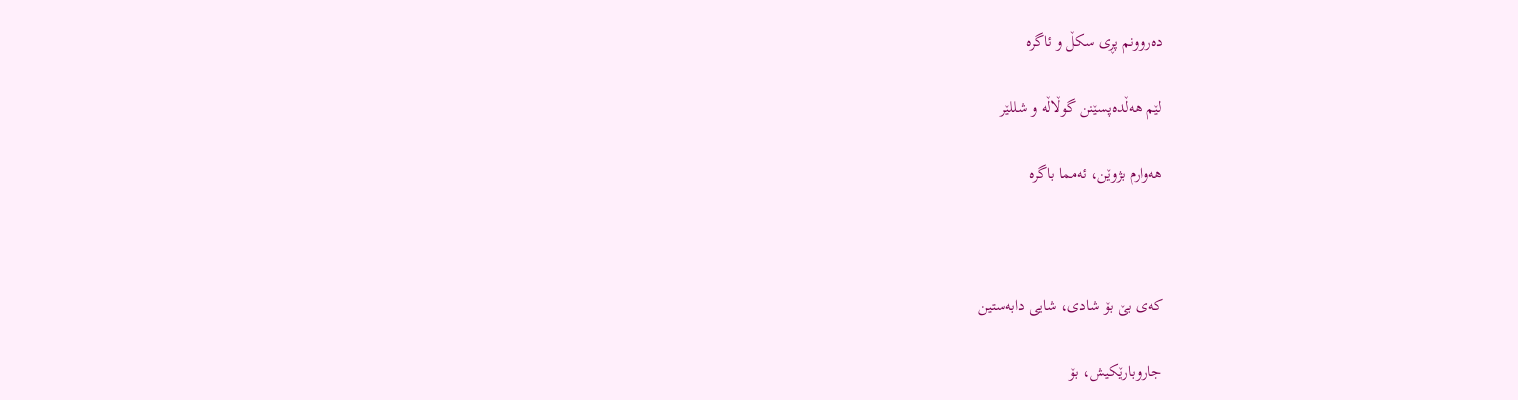دەروونم پڕی سکڵ و ئاگرە

لێم هەڵدەپسێنن گوڵاڵە و شللێر

هەوارم بژوێن، ئەمما باگرە



کەی بێ بۆ شادی، شایی دابەستین

جاروبارێکیش، بۆ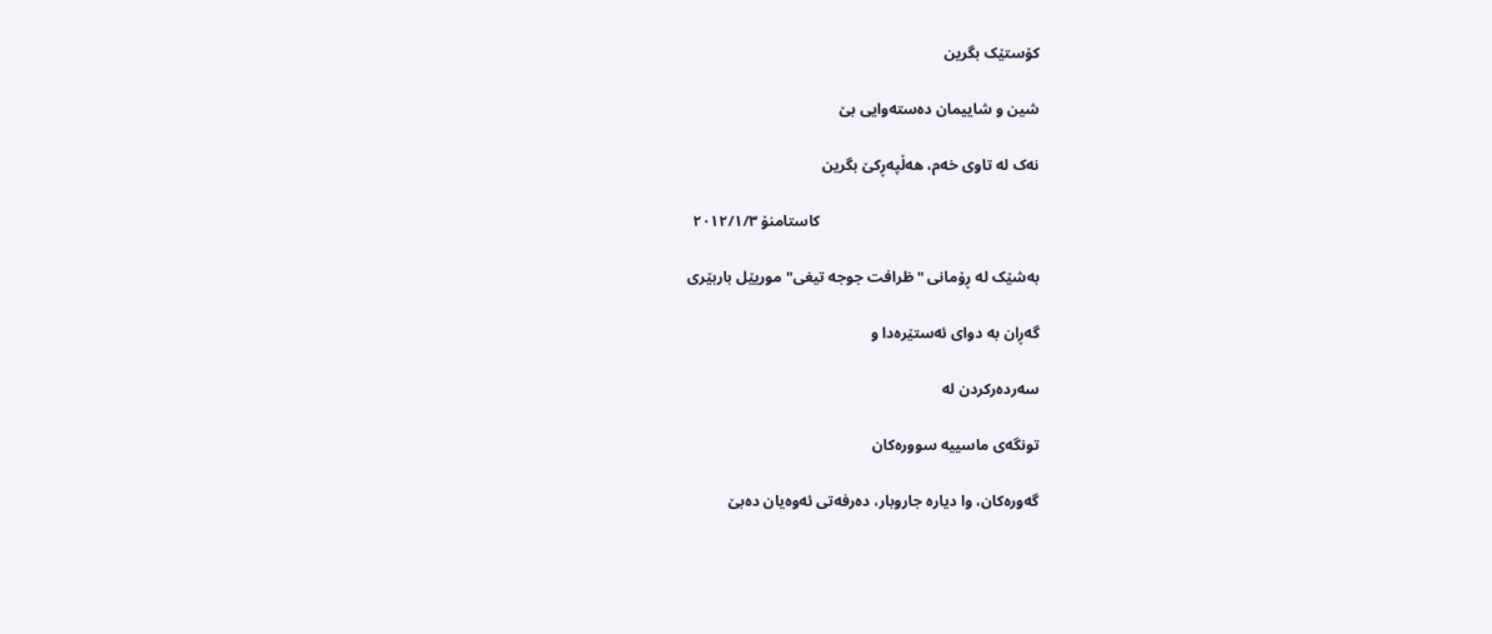کۆستێک بگرین

شین و شاییمان دەستەوایی بێ

نەک لە تاوی خەم، هەڵپەڕکێ بگرین

                                                        کاستامنۆ ٢٠١٢/١/٣

بەشێک لە ڕۆمانی "ظرافت جوجە تیغی" موریێل باربێری

گەڕان بە دوای ئەستێرەدا و

سەردەرکردن لە

تونگەی ماسییە سوورەکان

گەورەکان، وا دیارە جاروبار، دەرفەتی ئەوەیان دەبێ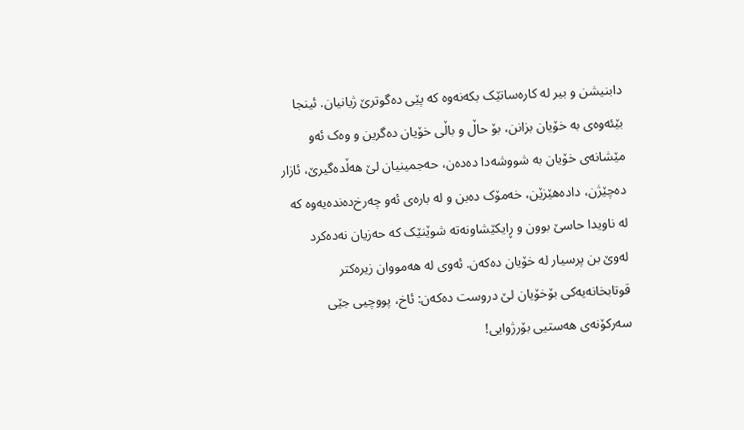دابنیشن و بیر لە کارەساتێک بکەنەوە کە پێی دەگوترێ ژیانیان. ئینجا بێئەوەی بە خۆیان بزانن، بۆ حاڵ و باڵی خۆیان دەگرین و وەک ئەو مێشانەی خۆیان بە شووشەدا دەدەن، حەجمینیان لێ هەڵدەگیرێ، ئازار دەچێژن، دادەهێزێن، خەمۆک دەبن و لە بارەی ئەو چەرخ‌دەندەیەوە کە لە ناویدا حاسێ بوون و ڕایکێشاونەتە شوێنێک کە حەزیان نەدەکرد لەوێ بن پرسیار لە خۆیان دەکەن. ئەوی لە هەمووان زیرەکتر قوتابخانەیەکی بۆخۆیان لێ دروست دەکەن: ئاخ، پووچیی جێی سەرکۆنەی هەستیی بۆرژوایی!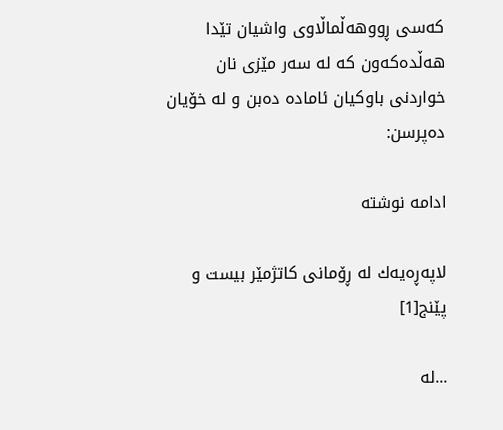کەسی ڕووهەڵماڵاوی واشیان تێدا هەڵدەکەون کە لە سەر مێزی نان خواردنی باوکیان ئامادە دەبن و لە خۆیان دەپرسن:

ادامه نوشته

لاپه‌ڕه‌یه‌ك له‌ ڕۆمانی كاتژمێر بیست و پێنج[1]

...له‌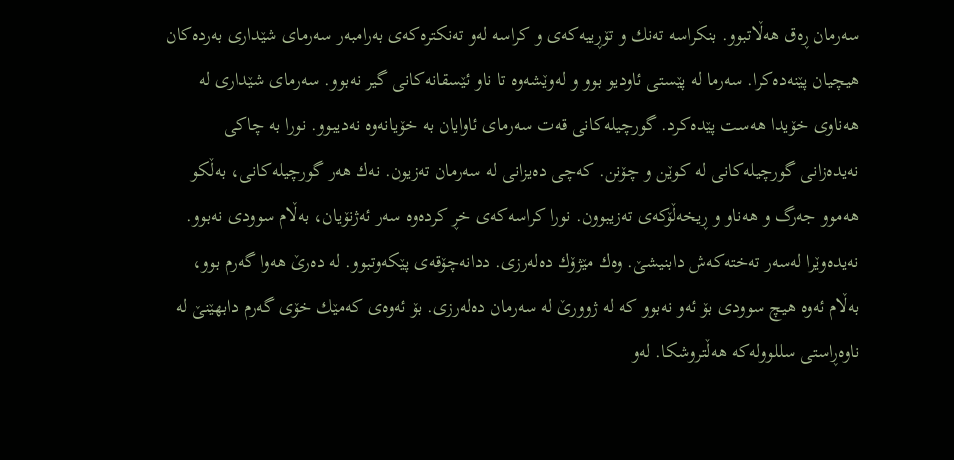سه‌رمان ڕه‌ق هه‌ڵاتبوو. بنكراسه‌ ته‌نك و تۆڕییه‌كه‌ی و كراسه‌ له‌و ته‌نكتره‌كه‌ی به‌رامبه‌ر سه‌رمای شێداری به‌رده‌كان هیچیان پێنه‌ده‌كرا. سه‌رما له‌‌ پێستی ئاودیو بوو و له‌وێشه‌وه‌ تا ناو ئێسقانه‌كانی گیر نه‌بوو. سه‌رمای شێداری له‌ هه‌ناوی خۆیدا هه‌ست پێده‌كرد. گورچیله‌كانی قه‌ت سه‌رمای ئاوایان به‌ خۆیانه‌وه‌ نه‌دیبوو. نورا به‌ چاكی نه‌یده‌زانی گورچیله‌كانی له‌ كوێن و چۆنن. كه‌چی ده‌یزانی له‌ سه‌رمان ته‌زیون. نه‌ك هه‌ر گورچیله‌كانی، به‌ڵكو هه‌موو جه‌رگ و هه‌ناو و ڕیخه‌ڵۆكه‌ی ته‌زیبوون. نورا كراسه‌كه‌ی خڕ كرده‌وه‌ سه‌ر ئه‌ژنۆیان، به‌ڵام سوودی نه‌بوو. نه‌یده‌وێرا له‌سه‌ر ته‌خته‌كه‌ش دابنیشێ. وه‌ك مێژۆك ده‌له‌رزی. ددانه‌چۆقه‌ی پێكه‌وتبوو. له‌ ده‌رێ هه‌وا گه‌رم بوو، به‌ڵام ئه‌وه‌ هیچ سوودی بۆ ئه‌و نه‌بوو كه‌ له‌ ژوورێ له‌ سه‌رمان ده‌له‌رزی. بۆ ئه‌وه‌ی كه‌مێك خۆی گه‌رم دابهێنێ له‌ ناوه‌ڕاستی سللووله‌كه‌ هه‌ڵتروشكا. له‌و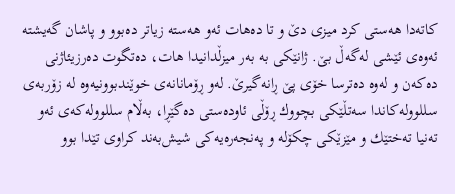كاته‌دا هه‌ستی‌ كرد میزی دێ و تا ده‌هات ئه‌و هه‌سته‌ زیاتر ده‌بوو و پاشان گه‌یشته‌ ئه‌وه‌ی ئێشی له‌گه‌ڵ بێ. ژانێكی به‌ به‌ر میزڵدانیدا هات، ده‌تگوت ده‌رزیئاژنی ده‌كه‌ن و له‌وه‌ ده‌ترسا خۆی پێ ڕانه‌گیرێ. له‌و ڕۆمانانه‌ی خوێندبوونیه‌وه‌ له‌ زۆربه‌ی سللووله‌كاندا سه‌تڵێكی بچووك ڕۆڵی ‌ئاوده‌ستی ده‌گێڕا، به‌ڵام سللووله‌كه‌ی ئه‌و ته‌نیا ته‌ختێك و مێزێكی چكۆله‌ و په‌نجه‌ره‌یه‌كی شیش‌به‌ند كراوی تێدا بوو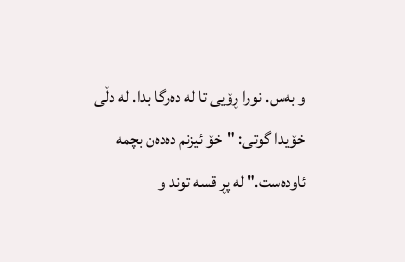و به‌س. نورا ڕۆیی تا له‌ ده‌رگا بدا. له‌ دڵی خۆیدا گوتی: "خۆ ئیزنم ده‌ده‌ن بچمه‌ ئاوده‌ست." له‌ پڕ قسه‌ توند و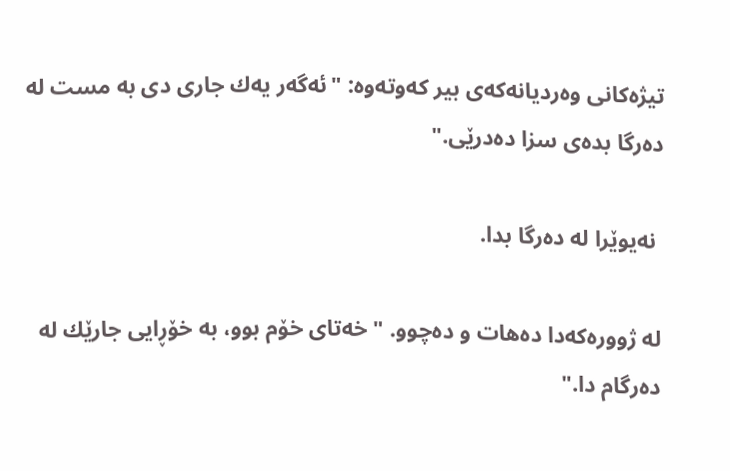تیژه‌كانی وه‌ردیانه‌كه‌ی بیر كه‌وته‌وه‌: "ئه‌گه‌ر یه‌ك جاری دی به‌ مست له‌ ده‌رگا بده‌ی سزا ده‌درێی."

 نه‌یوێرا له‌ ده‌رگا بدا.

له‌ ژووره‌كه‌دا ده‌هات و ده‌چوو. "خه‌تای خۆم بوو، به‌ خۆڕایی جارێك له‌ ده‌رگام دا."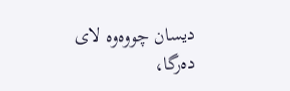دیسان چووه‌وه‌ لای ده‌رگا،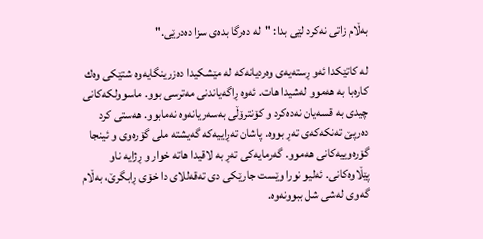به‌ڵام زاتی نه‌كرد لێی بدا: "له‌ ده‌رگا بده‌ی سزا ده‌درێی."

له‌ كاتێكدا ئه‌و ڕسته‌یه‌ی وه‌ردیانه‌كه‌ له‌ مێشكیدا ده‌زرینگایه‌وه‌ شتێكی وه‌ك كاره‌با به‌ هه‌موو له‌شیدا هات. ئه‌وه‌ ڕاگه‌یاندنی مه‌ترسی بوو. ماسوولكه‌كانی چیدی به‌ قسه‌یان نه‌ده‌كرد و كۆنترۆڵی به‌سه‌ریانه‌وه‌ نه‌مابوو. هه‌ستی كرد ده‌رپێ ته‌نكه‌كه‌ی ته‌ڕ بووه‌. پاشان ته‌ڕاییه‌كه‌ گه‌یشته‌ ملی گۆره‌وی و ئینجا گۆره‌وییه‌كانی هه‌موو. گه‌رمایه‌كی ته‌ڕ به‌ لاقیدا هاته‌ خوار و ڕژایه‌ ناو پێڵاوه‌كانی. ئه‌لیو نورا وێست جارێكی دی ته‌قه‌للای دا خۆی ڕابگرێ، به‌ڵام گه‌وی له‌شی شل ببوونه‌وه‌.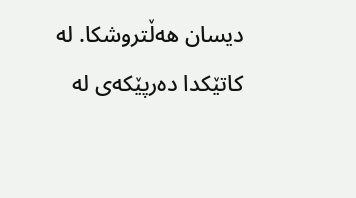دیسان هه‌ڵتروشكا. له‌ كاتێكدا ده‌رپێكه‌ی له‌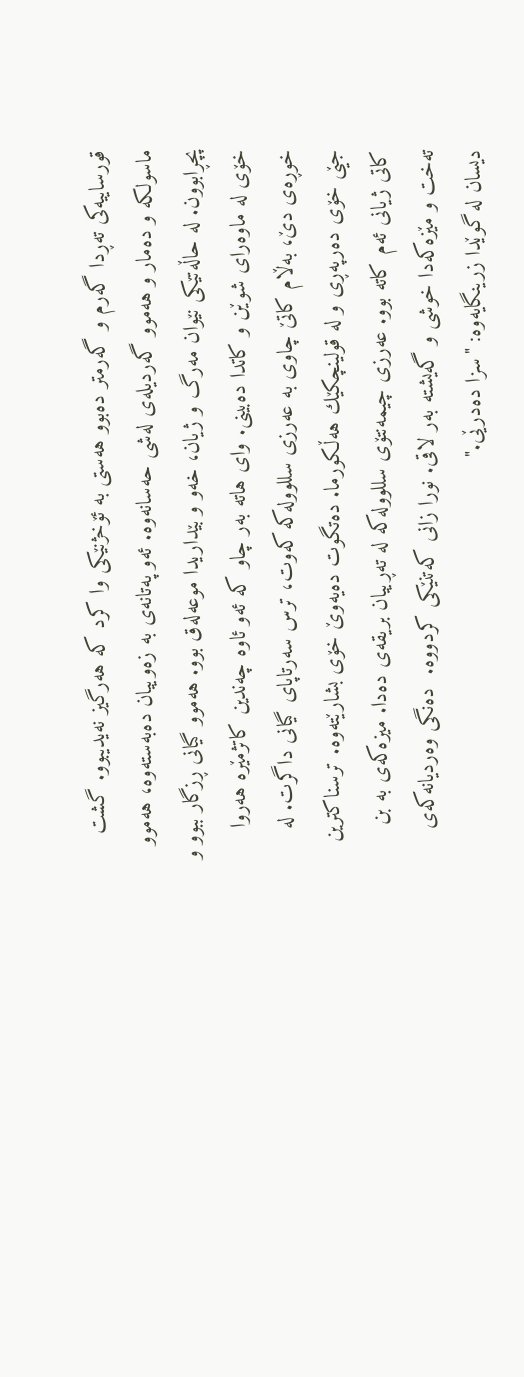قورساییه‌كی ته‌ڕدا گه‌رم و گه‌رمتر ده‌بوو هه‌ستی به‌ ئۆخژنێكی وا كرد كه‌ هه‌رگیز نه‌یدیبوو. گشت ماسولكه‌ و ده‌مار و هه‌موو گه‌ردیله‌ی له‌شی حه‌سانه‌وه‌. ئه‌و په‌تانه‌ی به‌ زه‌وییان ده‌به‌سته‌وه‌، هه‌موو پچڕابوون. له‌ حاڵه‌تێكی نێوان مه‌رگ و ژیان، خه‌و و بێداریدا موعه‌له‌ق بوو. هه‌موو گیانی ڕزگار ببوو و خۆی له ماوه‌رای شوێن و كاتدا ده‌بینی. وای هاته‌ به‌ر چاو كه‌ ئه‌و ئاوه‌ چه‌ندین كاتژمێره‌ هه‌روا خوڕه‌‌ی دێ، به‌ڵام كاتێ چاوی به‌ عه‌رزی سللووله‌كه كه‌وت، ترس سه‌رتاپای گیانی داگرت. له‌ جێی خۆی ده‌رپه‌ڕی و له‌ قولینچكێك هه‌ڵكورما. ده‌تگوت ده‌یه‌وێ خۆی بشارێته‌وه‌. ترسناكترین كاتی ژیانی ئه‌م كاته‌ بوو. عه‌رزی چیمه‌نتۆی سللووله‌كه‌ له‌ ته‌ڕییان بریقه‌ی ده‌دا. میزه‌كه‌ی به‌ بن ته‌خت و مێزه‌كه‌دا خوشی و گه‌یشته‌ به‌ر لاقی. نورا زانی كه‌تنێكی كردووه‌.  ده‌نگی وه‌ردیانه‌كه‌ی دیسان له‌ گوێدا زرینگایه‌وه‌: "سزا ده‌درێی."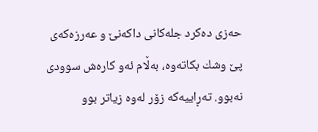حه‌زی ده‌كرد جله‌كانی داكه‌نێ و عه‌رزه‌كه‌ی پێ وشك بكاته‌وه‌، به‌ڵام ئه‌و كاره‌ش سوودی نه‌بوو. ته‌ڕاییه‌كه‌ زۆر له‌وه‌ زیاتر بوو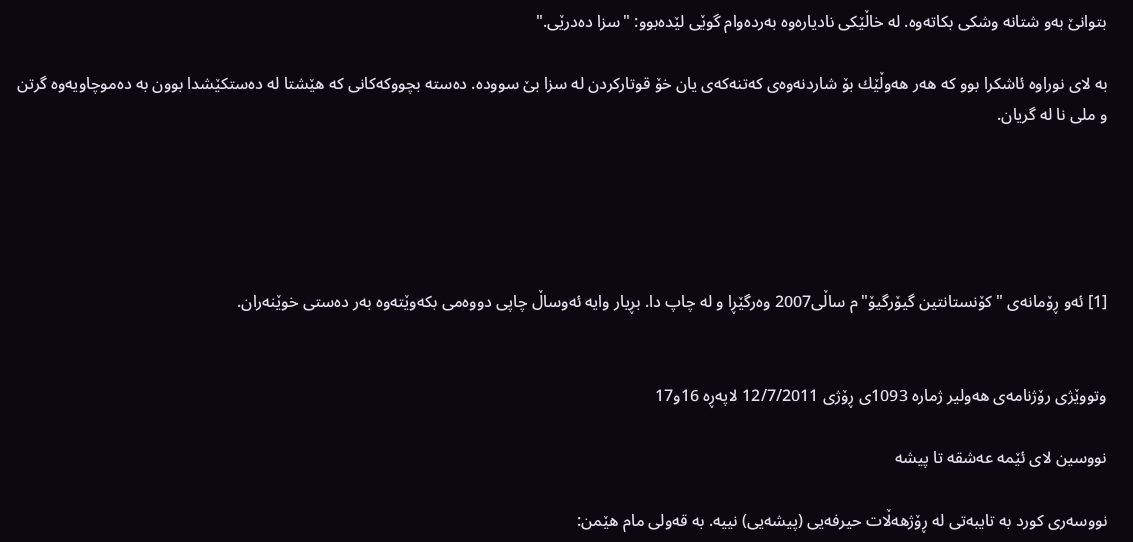بتوانێ به‌و شتانه‌ وشكی بكاته‌وه‌. له‌ خاڵێكی نادیاره‌وه‌ به‌رده‌وام گوێی لێده‌بوو: "سزا ده‌درێی."

به‌ لای نوراوه‌ ئاشكرا بوو كه‌ هه‌ر هه‌وڵێك بۆ شاردنه‌وه‌ی كه‌تنه‌كه‌ی یان خۆ قوتاركردن له‌ سزا بێ سووده‌. ده‌سته‌ بچووكه‌كانی كه‌ هێشتا له‌ ده‌ستكێشدا بوون به‌ ده‌موچاویه‌وه‌ گرتن و ملی نا له‌ گریان.





[1] ئه‌و ڕۆمانه‌ی "كۆنستانتین گیۆرگیۆ"م ساڵی2007 وه‌رگێڕا و له‌ چاپ دا. بڕیار وایه‌ ئه‌وساڵ چاپی دووه‌می بكه‌وێته‌وه‌ به‌ر ده‌ستی خوێنه‌ران.


وتووێژی رۆژنامه‌ی هه‌ولیر ژماره‌ 1093ی ڕۆژی 12/7/2011 لاپه‌ڕه‌ 16و17

نووسین لای ئێمه‌ عه‌شقه‌ تا پیشه‌

نووسه‌ری كورد به‌ تایبه‌تی له‌ ڕۆژهه‌ڵات حیرفه‌یی (پیشه‌یی) نییه‌. به‌ قه‌ولی مام هێمن: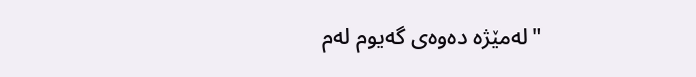"له‌مێژه‌ ده‌وه‌ی گه‌یوم له‌م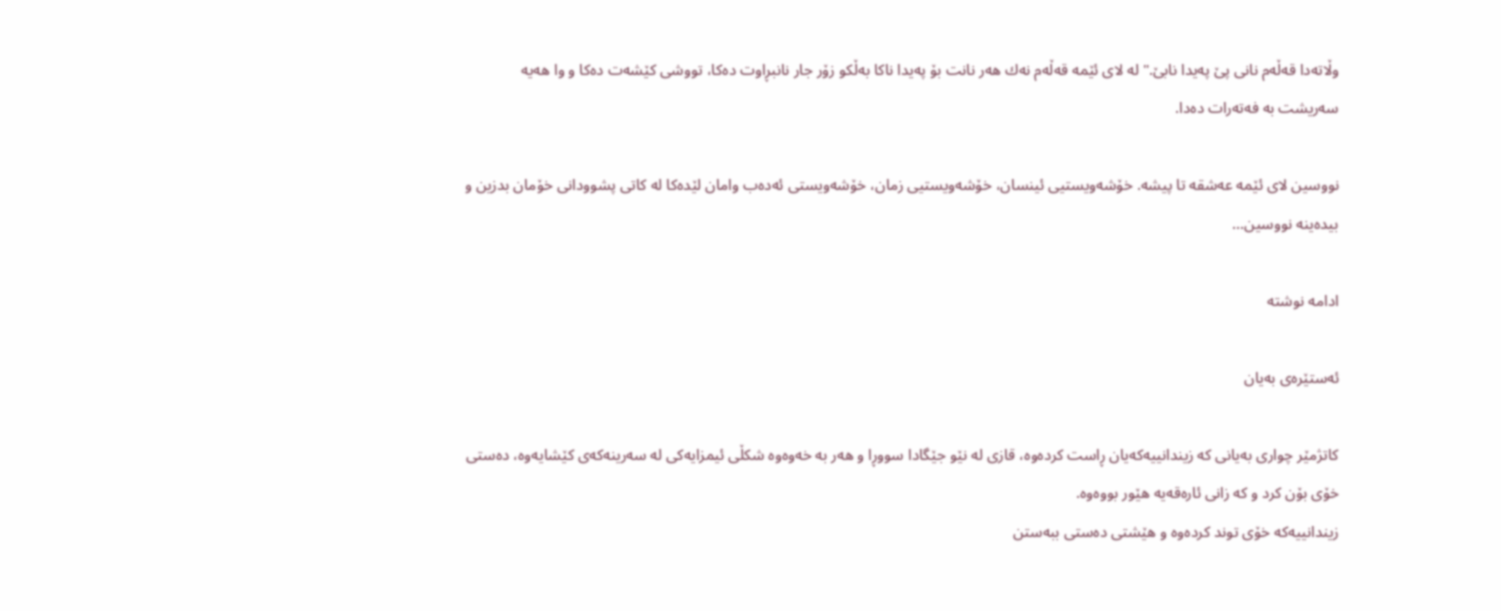وڵاته‌دا قه‌ڵه‌م نانی پێ په‌یدا نابێ." له‌ لای ئێمه‌ قه‌ڵه‌م نه‌ك هه‌ر نانت بۆ په‌یدا ناكا به‌ڵكو زۆر جار نانبڕاوت ده‌كا، تووشی كێشه‌ت ده‌كا و وا هه‌یه‌ سه‌ریشت به‌ فه‌ته‌رات ده‌دا.

نووسین لای ئێمه‌ عه‌شقه‌ تا پیشه‌. خۆشه‌ویستیی ئینسان، خۆشه‌ویستیی زمان، خۆشه‌ویستی ئه‌ده‌ب وامان لێده‌كا له‌ كاتی پشوودانی خۆمان بدزین و بیده‌ینه‌ نووسین...

ادامه نوشته

ئه‌ستێره‌ی به‌یان

کاتژمێر چواری به‌یانی که‌ زیندانییه‌که‌یان ڕاست کرده‌وه‌، قازی له‌ نێو جێگادا سووڕا و هه‌ر به‌ خه‌وه‌وه‌ شکڵی ئیمزایه‌کی له‌ سه‌رینه‌که‌ی کێشایه‌وه‌، ده‌ستی خۆی بۆن کرد و که‌ زانی ئاره‌قه‌یه‌ هێور بووه‌وه‌.
زیندانییه‌که‌ خۆی توند کرده‌وه‌ و هێشتی ده‌ستی ببه‌ستن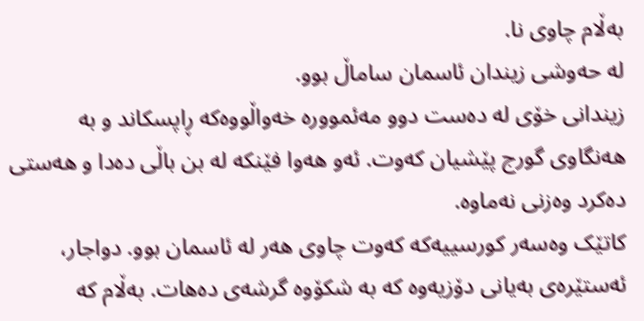به‌ڵام چاوی نا.
له‌ حه‌وشی زیندان ئاسمان ساماڵ بوو.
زیندانی‌ خۆی له‌ ده‌ست دوو مه‌ئمووره‌ خه‌واڵووه‌که‌ ڕاپسکاند و به‌ هه‌نگاوی گورج پێشیان که‌وت. ئه‌و هه‌وا فێنکه‌ له‌ بن باڵی ده‌دا و هه‌ستی ده‌کرد وه‌زنی نه‌ماوه‌.
کاتێک وه‌سه‌ر کورسییه‌که‌ که‌وت چاوی هه‌ر له‌ ئاسمان بوو. دواجار، ئه‌ستێره‌ی به‌یانی دۆزیه‌وه‌ که‌ به‌ شکۆوه‌ گرشه‌ی ده‌هات. به‌ڵام که‌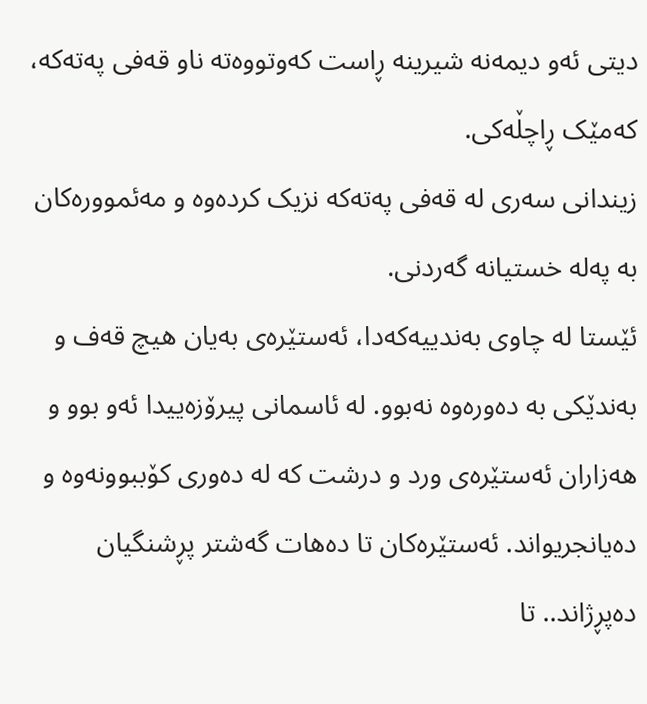دیتی ئه‌و دیمه‌نه‌ شیرینه‌‌ ڕاست که‌وتووه‌ته‌ ناو قه‌فی په‌ته‌که، که‌مێک ڕاچڵه‌کی.
زیندانی سه‌ری له‌ قه‌فی په‌ته‌که‌ نزیک کرده‌وه‌ و مه‌ئمووره‌کان به‌ په‌له‌ خستیانه‌ گه‌ردنی.
ئێستا له‌ چاوی به‌ندییه‌که‌دا، ئه‌ستێره‌ی به‌یان هیچ قه‌ف و به‌ندێکی به‌ ده‌وره‌وه‌ نه‌بوو. له‌ ئاسمانی پیرۆزه‌ییدا ئه‌و بوو و هه‌زاران ئه‌ستێره‌ی ورد و درشت که‌ له‌ ده‌وری کۆببوونه‌وه‌ و ده‌یانجریواند‌. ئه‌ستێره‌کان تا ده‌هات گه‌شتر پڕشنگیان ده‌پڕژاند.. تا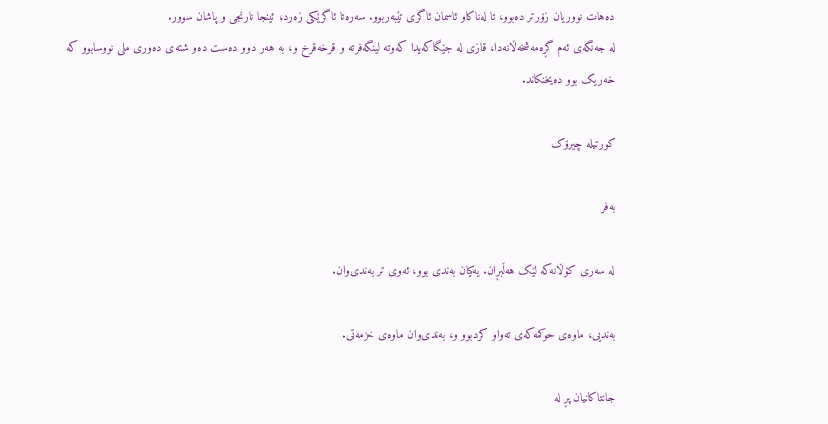ده‌هات نووریان زۆرتر ده‌بوو، تا له‌ناکاو ئاسمان ئاگری تێبه‌ربوو. سه‌ره‌تا ئاگرێکی زه‌رد، ئینجا نارنجی و پاشان سوور.
له‌ جه‌نگه‌ی ئه‌م گڕه‌مه‌شخه‌ڵانه‌دا، قازی له‌ جێگاکه‌یدا که‌وته‌ لینگه‌فرته‌ و قرخه‌قرخ و، به‌ هه‌ر دوو ده‌ست ده‌و شته‌ی ده‌وری ملی نووسابوو که‌‌ خه‌ریک بوو ده‌یخنکاند.

کورتیله‌ چیرۆک

به‌فر

له‌ سه‌ری کۆڵانه‌که‌ لێک هه‌ڵبڕان. یه‌کیان به‌ندی بوو، ئه‌وی تر به‌ندی‌وان.

به‌ندیی،‌ ماوه‌ی حوکمه‌که‌ی ته‌واو کردبوو و، به‌ندی‌وان ماوه‌ی خزمه‌تی.

جانتاکانیان پڕ له‌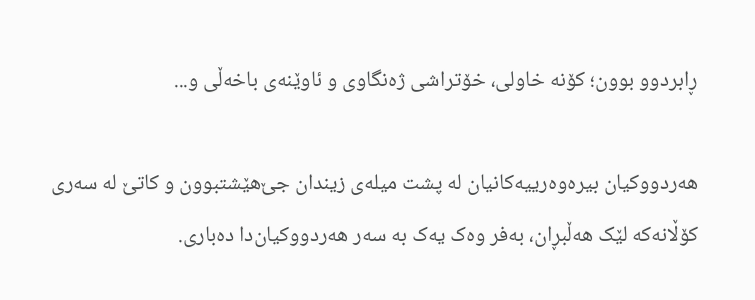ڕابردوو بوون؛ کۆنه‌ خاولی، خۆتراشی ژه‌نگاوی و ئاوێنه‌ی باخه‌ڵی و...

هه‌ردووکیان بیره‌وه‌رییه‌کانیان له‌ پشت میله‌ی زیندان جێ‌هێشتبوون و کاتێ له‌ سه‌ری کۆڵانه‌که‌ لێک هه‌ڵبڕان، به‌فر وه‌ک یه‌ک به‌ سه‌ر هه‌ردووکیان‌دا ده‌باری.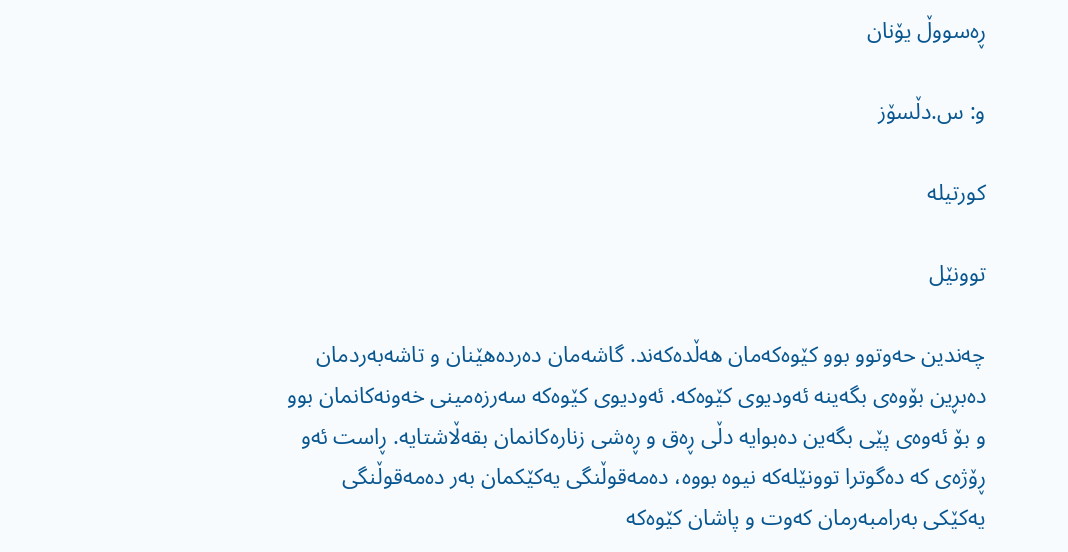ڕه‌سووڵ یۆنان

و: س.دڵسۆز

کورتیله‌

توونێل

چه‌ندین حه‌وتوو بوو کێوه‌‌که‌مان هه‌ڵده‌که‌ند. گاشه‌مان ده‌رده‌هێنان و تاشه‌به‌ردمان ده‌بڕین بۆوه‌ی بگه‌ینه‌ ئه‌ودیوی کێوه‌که‌. ئه‌ودیوی کێوه‌که‌ سه‌رزه‌مینی خه‌ونه‌کانمان بوو و بۆ ئه‌وه‌ی پێی بگه‌ین ده‌بوایه‌ دڵی ڕه‌ق و ڕه‌شی زناره‌کانمان بقه‌ڵاشتایه‌. ڕاست ئه‌و ڕۆژه‌ی که‌ ده‌گوترا توونێله‌که‌ نیوه‌ بووه‌، ده‌مه‌قوڵنگی یه‌کێکمان به‌ر ده‌مه‌قوڵنگی یه‌کێکی به‌رامبه‌رمان که‌وت و پاشان کێوه‌که‌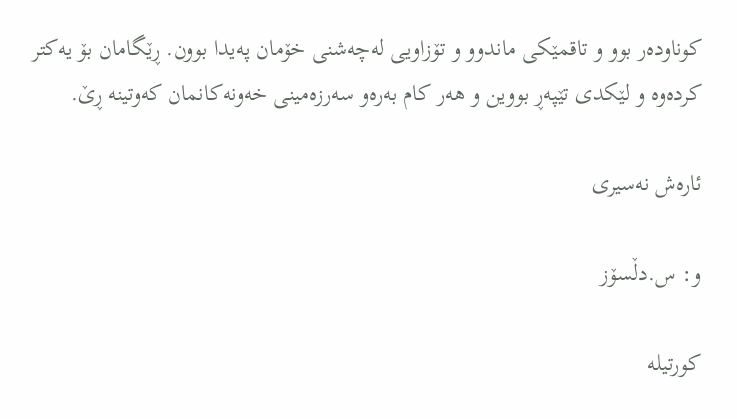کوناوده‌ر بوو و تاقمێکی ماندوو و تۆزاویی له‌چه‌شنی خۆمان په‌یدا بوون. ڕێگامان بۆ یه‌کتر کرده‌وه و‌ لێکدی تێپه‌ڕ بووین و هه‌ر کام به‌ره‌و سه‌رزه‌مینی خه‌ونه‌کانمان که‌وتینه‌ ڕێ.

ئاره‌ش نه‌سیری

و: س.دڵسۆز

کورتیله‌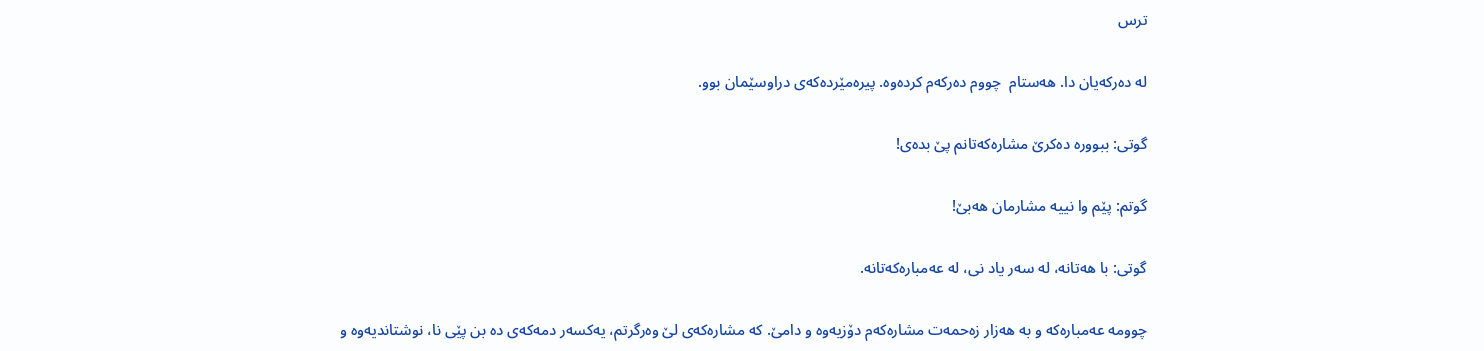ترس

له‌ ده‌رکه‌یان ‌دا. هه‌ستام  چووم ده‌رکه‌م کرده‌وه‌. پیره‌مێرده‌که‌ی دراوسێمان بوو.

گوتی: ببووره‌ ده‌کرێ مشاره‌که‌تانم پێ بده‌ی!

گوتم: پێم وا نییه‌ مشارمان هه‌بێ!

گوتی: با هه‌تانه‌، له‌ سه‌ر یاد نی، له‌ عه‌مباره‌که‌تانه.

چوومه‌ عه‌مباره‌که‌ و به‌ هه‌زار زه‌حمه‌ت مشاره‌که‌م دۆزیه‌وه‌ و دامێ. که‌ مشاره‌که‌ی لێ وه‌رگرتم، یه‌کسه‌ر د‌مه‌که‌ی ده‌ بن پێی نا، نوشتاندیه‌وه‌ و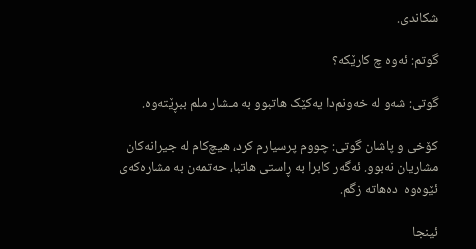شکاندی.

گوتم: ئه‌وه‌ چ کارێکه‌؟

گوتی: شه‌و له‌ خه‌ونم‌دا یه‌کێک هاتبوو به‌ مـشار ملم ببڕێته‌وه‌.

کۆخی و پاشان گوتی: چووم پرسیارم کرد، هیچ‌کام له‌ جیرانه‌کان مشاریان نه‌بوو‌. ئه‌گه‌ر کابرا به‌ ڕاستی هاتبا، حه‌تمه‌ن به‌ مشاره‌که‌ی ئێوه‌وه‌  ده‌هاته‌ زگم.

ئینجا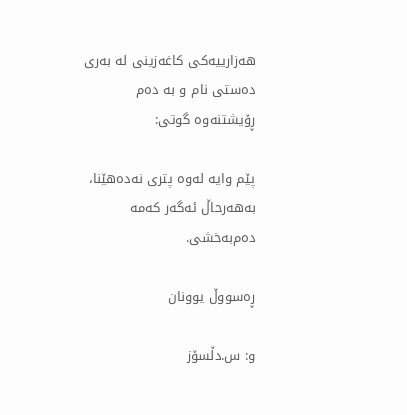هه‌زارییه‌کی کاغه‌زینی له‌ به‌ری ده‌ستی نام و به‌ ده‌م ڕۆیشتنه‌وه‌ گوتی:

پێم وایه‌ له‌وه‌ پتری نه‌ده‌هێنا، به‌هه‌رحاڵ ئه‌گه‌ر که‌مه ده‌م‌به‌خشی.

ڕه‌سووڵ یوونان

و: س.دڵسۆز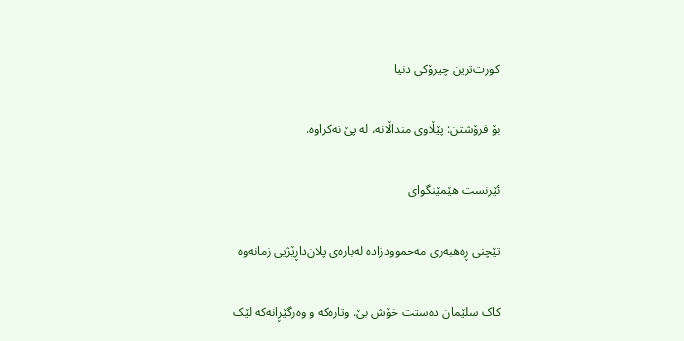کورت‌ترین چیرۆکی دنیا

بۆ فرۆشتن: پێڵاوی منداڵانه‌، له‌ پێ نه‌کراوه‌.

ئێرنست هێمێنگوای

تێچنی ڕه‌هبه‌ری مه‌حموودزاده‌ له‌باره‌ی پلان‌داڕێژیی زمانه‌وه‌

کاک سلێمان ده‌ستت خۆش بێ. وتاره‌که‌ و وه‌رگێڕانه‌که‌ لێک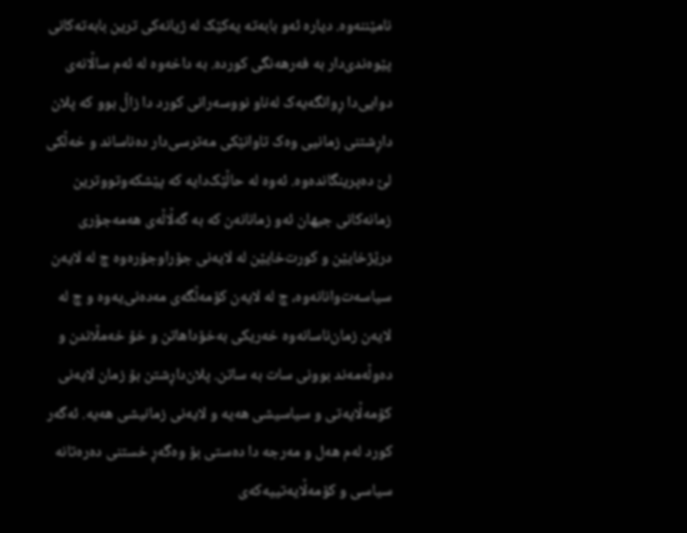نامێننه‌وه‌. دیاره‌ ئه‌و بابه‌ته‌ یه‌کێک له‌ ژیانه‌کی ترین بابه‌ته‌کانی پێوه‌ندی‌دار به‌ فه‌رهه‌نگی کورده‌. به‌ داخه‌وه‌ له‌ ئه‌م ساڵانه‌ی دوایی‌دا ڕوانگه‌یه‌ک له‌ناو نووسه‌رانی کورد دا زاڵ بوو که‌ پلان داڕشتنی زمانیی وه‌ک تاوانێکی مه‌ترسی‌دار ده‌ناساند و خه‌ڵکی لێ ده‌پرینگانده‌وه‌. ئه‌وه‌ له‌ حاڵێک‌دایه‌ که‌ پێشکه‌وتووترین زمانه‌کانی جیهان ئه‌و زمانانه‌ن که‌ به‌ گه‌ڵاڵه‌ی هه‌مه‌جۆری درێژخایێن و کورت‌خایێن له‌ لایه‌نی جۆراوجۆره‌وه‌ چ له‌ لایه‌ن سیاسه‌ت‌وانانه‌وه‌، چ له‌ لایه‌ن کۆمه‌ڵگه‌ی مه‌ده‌نی‌یه‌وه‌ و چ له‌ لایه‌ن زمان‌ناسانه‌وه‌ خه‌ریکی به‌خۆداهاتن و خۆ خه‌مڵاندن و ده‌وڵه‌مه‌ند بوونی سات به‌ ساتن‌. پلان‌داڕشتن بۆ زمان لایه‌نی کۆمه‌ڵایه‌تی و سیاسیشی هه‌یه‌ و لایه‌نی زمانیشی هه‌یه‌. ئه‌گه‌ر کورد له‌م هه‌ل و مه‌رجه‌ دا ده‌ستی بۆ وه‌گه‌ڕ خستنی ده‌ره‌تانه‌ سیاسی و کۆمه‌ڵایه‌تییه‌که‌ی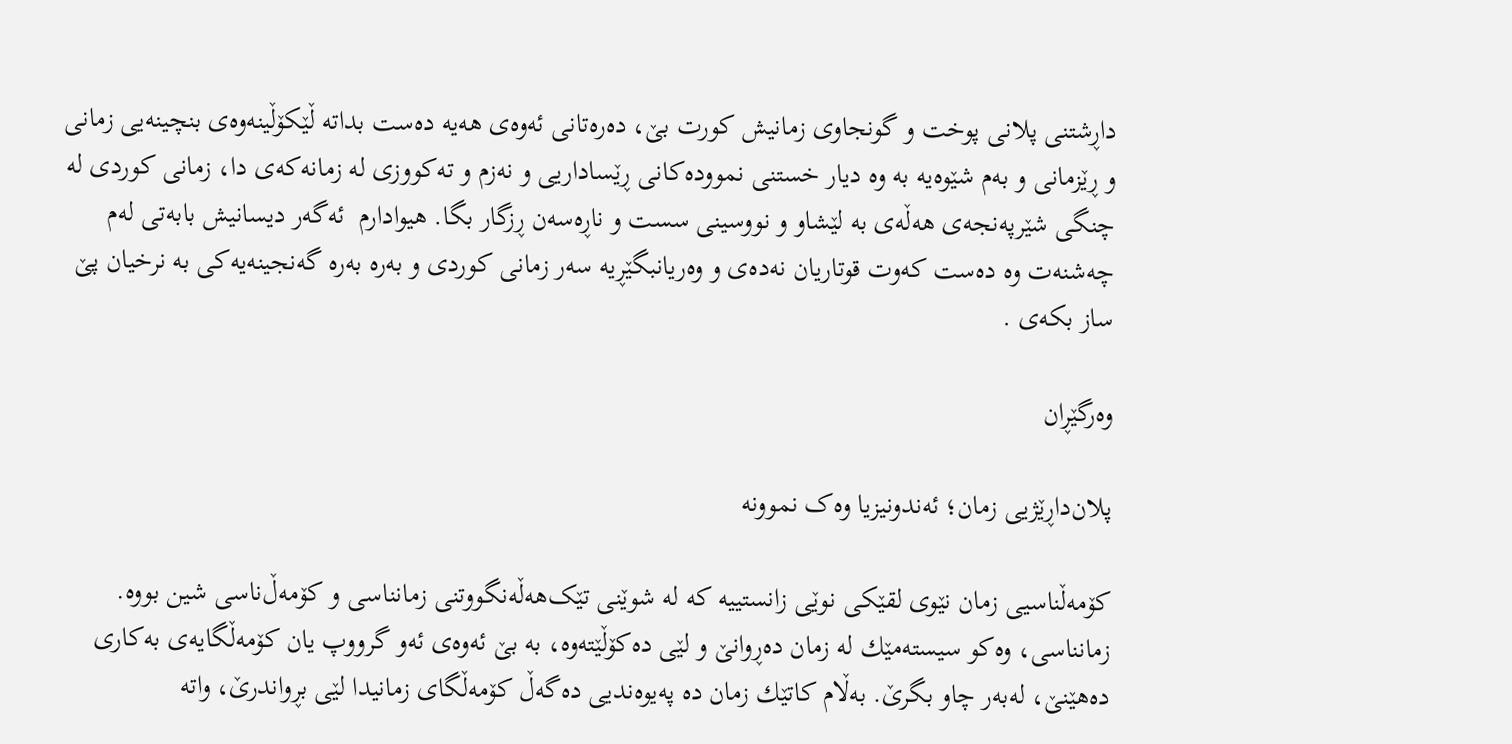داڕشتنی پلانی پوخت و گونجاوی زمانیش کورت بێ، ده‌ره‌تانی ئه‌وه‌ی هه‌یه ده‌ست بداته‌ ڵێکۆڵینه‌وه‌ی بنچینه‌یی زمانی و ڕێزمانی و به‌م شێوه‌یه‌ به‌ وه‌ دیار خستنی نمووده‌کانی ڕێساداریی و نه‌زم و ته‌کووزی له‌ زمانه‌که‌ی دا، زمانی کوردی له‌ چنگی شێرپه‌نجه‌ی هه‌ڵه‌ی به‌ لێشاو و نووسینی سست و ناڕه‌سه‌ن ڕزگار بگا. هیوادارم ‌ ئه‌گه‌ر دیسانیش بابه‌تی له‌م چه‌شنه‌ت وه‌ ده‌ست که‌وت قوتاریان نه‌ده‌ی و وه‌ریانبگێڕیه‌ سه‌ر زمانی کوردی و به‌ره‌ به‌ره‌ گه‌نجینه‌یه‌کی به‌ نرخیان پێ ساز بکه‌ی .

وه‌رگێڕان

پلان‌داڕێژیی زمان؛ ئه‌ندونیزیا وه‌ک نموونه‌

كۆمه‌ڵناسیی زمان نێوی لقێكی نوێی زانستییه‌ كه‌ له‌ شوێنی تێک‌هه‌ڵه‌نگووتنی زمانناسی و كۆمه‌ڵ‌ناسی‌ شین بووه‌. زمانناسی، وه‌كو سیسته‌مێك له‌ زمان ده‌ڕوانێ و لێی ده‌كۆڵێته‌وه‌، به‌ بێ ئه‌وه‌ی ئه‌و گرووپ یان كۆمه‌ڵگایه‌ی به‌كاری ده‌هێنێ، له‌به‌ر چاو بگرێ. به‌ڵام كاتێك زمان ده‌ په‌یوه‌ندیی ده‌گه‌ڵ كۆمه‌ڵگای زمانیدا لێی بڕواندرێ، واته‌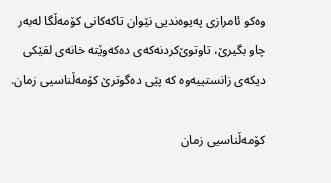وه‌كو ئامرازی په‌یوه‌ندیی نێوان تاكه‌كانی كۆمه‌ڵگا له‌به‌ر چاو بگیرێ، تاوتوێ‌کردنه‌كه‌ی ده‌كه‌وێته‌ خانه‌ی لقێكی دیكه‌ی زانستییه‌وه‌ كه‌ پێی ده‌گوترێ كۆمه‌ڵناسیی زمان.

كۆمه‌ڵناسیی زمان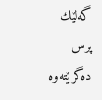گه‌لێك پرس ده‌گرێته‌وه‌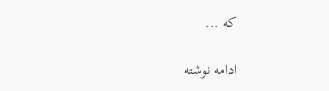كه‌ ...

ادامه نوشته